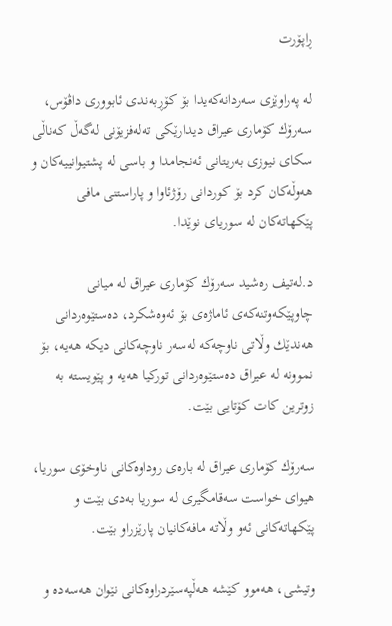ڕاپۆرت

لە پەراوێزی سەردانەكەیدا بۆ كۆڕبەندی ئابووری داڤۆس، سەرۆك كۆماری عیراق دیدارێكی تەلەفزیۆنی لەگەڵ كەناڵی سكای نیوزی بەریتانی ئەنجامدا و باسی لە پشتیوانییەكان و هەوڵەكان كرد بۆ كوردانی رۆژئاوا و پاراستنی مافی پێكهاتەكان لە سوریای نوێدا.

د.لەتیف رەشید سەرۆك كۆماری عیراق لە میانی چاوپێكەوتنەكەی ئاماژەی بۆ ئەوەشكرد، دەستێوەردانی هەندێك وڵاتی ناوچەكە لەسەر ناوچەكانی دیكە هەیە، بۆ نموونە لە عیراق دەستێوەردانی توركیا هەیە و پێویستە بە زوترین كات كۆتایی بێت.

سەرۆك كۆماری عیراق لە بارەی روداوەكانی ناوخۆی سوریا، هیوای خواست سەقامگیری لە سوریا بەدی بێت و پێكهاتەكانی ئەو وڵاتە مافەكانیان پارێزراو بێت.

وتیشی، هەموو كێشە هەڵپەسێردراوەكانی نێوان هەسەدە و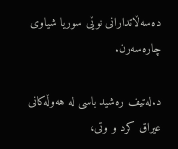دەسەڵاتدارانی نوێی سوریا شیاوی چارەسەرن.

د.لەتیف رەشید باسی لە هەوڵەكانی عیراق كرد و وتی،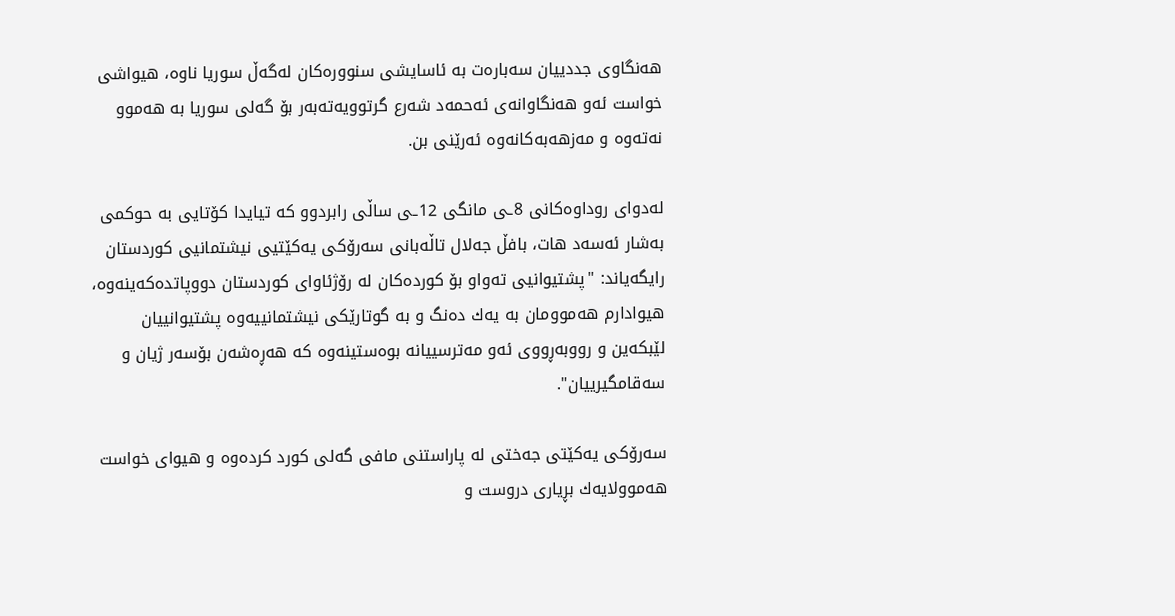هەنگاوی جددییان سەبارەت بە ئاسایشی سنوورەكان لەگەڵ سوریا ناوە، هیواشی خواست ئەو هەنگاوانەی ئەحمەد شەرع گرتوویەتەبەر بۆ گەلی سوریا بە هەموو نەتەوە و مەزهەبەكانەوە ئەرێنی بن.

لەدوای روداوەكانی 8ـی مانگی 12ـی ساڵی رابردوو كە تیایدا كۆتایی بە حوكمی بەشار ئەسەد هات، بافڵ جەلال تاڵەبانی سەرۆكی یەكێتیی نیشتمانیی كوردستان رایگەیاند: "پشتیوانیی تەواو بۆ كوردەكان لە رۆژئاوای كوردستان دووپاتدەكەینەوە، هیوادارم هەموومان بە یەك دەنگ و بە گوتارێكی نیشتمانییەوە پشتیوانییان لێبكەین و رووبەڕووی ئەو مەترسییانە بوەستینەوە كە هەڕەشەن بۆسەر ژیان و سەقامگیرییان".

سەرۆكی یەكێتی جەختی لە پاراستنی مافی گەلی كورد كردەوە و هیوای خواست هەموولایەك بڕیاری دروست و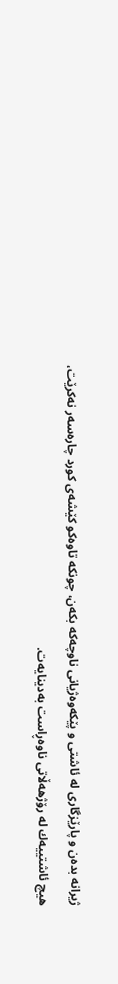ژیرانە بدەن و پارێزگاری لە ئاشتی و پێكەوەژیانی ناوچەكە بكەن، چونكە تاوەكو كێشەی كورد چارەسەر نەكرێت، هیچ ئاشتییەك لە رۆژهەڵاتی ناوەڕاست بەدینایەت.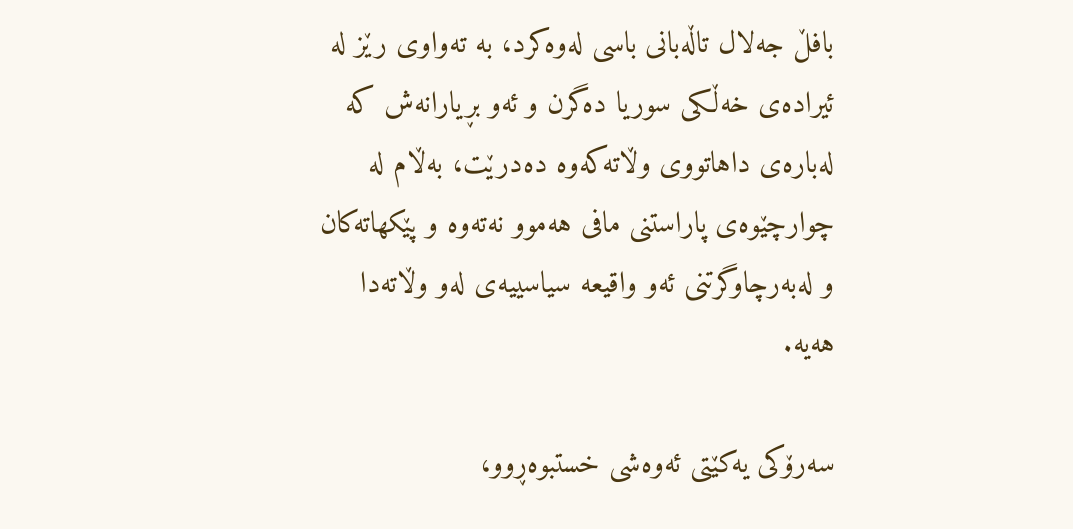بافڵ جەلال تاڵەبانی باسی لەوەكرد، بە تەواوی رێز لە ئیرادەی خەڵكی سوریا دەگرن و ئەو بڕیارانەش كە لەبارەی داهاتووی وڵاتەكەوە دەدرێت، بەڵام لە چوارچێوەی پاراستنی مافی هەموو نەتەوە و پێكهاتەكان و لەبەرچاوگرتنی ئەو واقیعە سیاسییەی لەو وڵاتەدا هەیە.

سەرۆكی یەكێتی ئەوەشی خستبوەڕوو،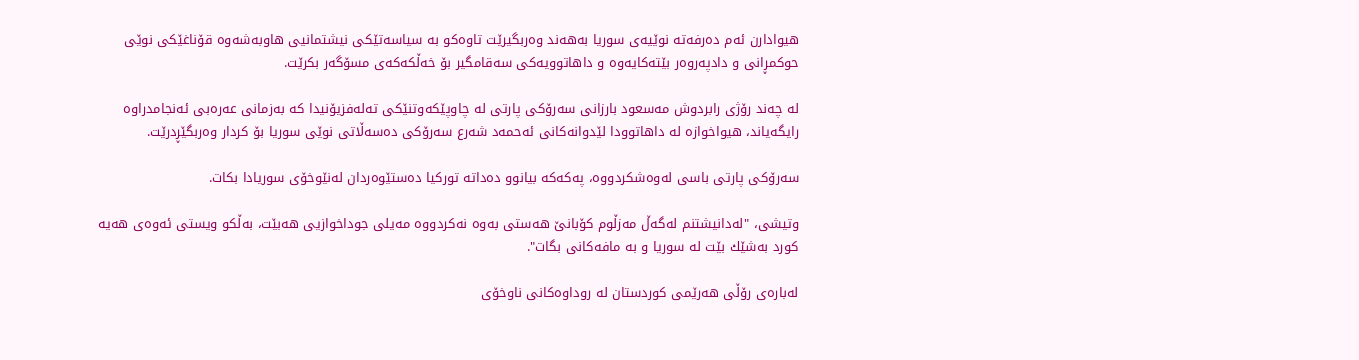هیوادارن ئەم دەرفەتە نوێیەی سوریا بەهەند وەربگیرێت تاوەكو بە سیاسەتێكی نیشتمانیی هاوبەشەوە قۆناغێكی نوێی حوكمڕانی و دادپەروەر بێتەكایەوە و داهاتوویەكی سەقامگیر بۆ خەڵكەكەی مسۆگەر بكرێت.

لە چەند رۆژی رابردوش مەسعود بارزانی سەرۆكی پارتی لە چاوپێكەوتنێكی تەلەفزیۆنیدا كە بەزمانی عەرەبی ئەنجامدراوە رایگەیاند، هیواخوازە لە داهاتوودا لێدوانەكانی ئەحمەد شەرع سەرۆكی دەسەڵاتی نوێی سوریا بۆ كردار وەربگێڕدرێت.

سەرۆكی پارتی باسی لەوەشكردووە، پەكەكە بیانوو دەداتە توركیا دەستێوەردان لەنێوخۆی سوریادا بكات.

وتیشی، "لەدانیشتنم لەگەڵ مەزڵوم كۆبانێ هەستی بەوە نەكردووە مەیلی جوداخوازیی هەبێت، بەڵكو ویستی ئەوەی هەیە كورد بەشێك بێت لە سوریا و بە مافەكانی بگات".

لەبارەی رۆڵی هەرێمی كوردستان لە روداوەكانی ناوخۆی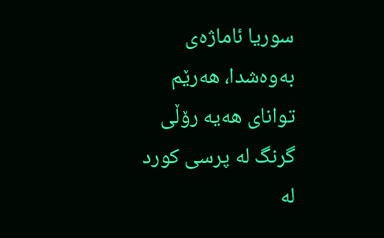سوریا ئاماژەی بەوەشدا، هەرێم توانای هەیە رۆڵی گرنگ لە پرسی كورد لە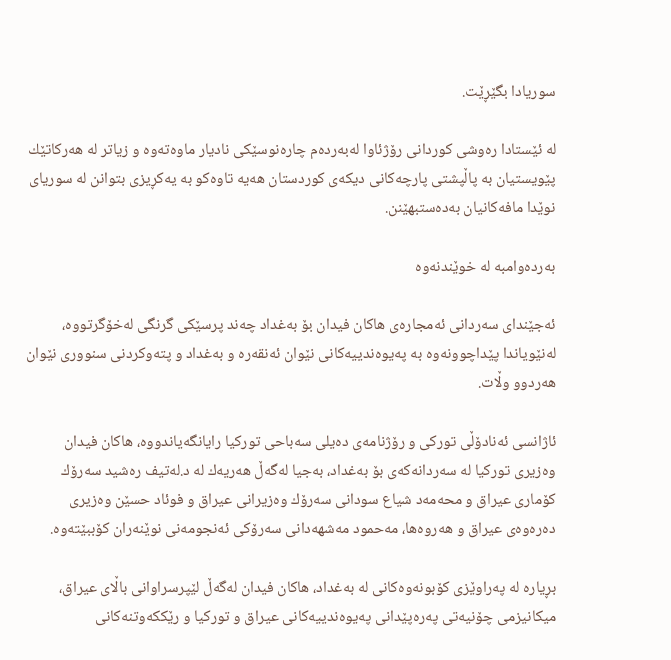سوریادا بگێڕێت.

لە ئێستادا رەوشی كوردانی رۆژئاوا لەبەردەم چارەنوسێكی نادیار ماوەتەوە و زیاتر لە هەركاتێك پێویستیان بە پاڵپشتی پارچەكانی دیكەی كوردستان هەیە تاوەكو بە یەكڕیزی بتوانن لە سوریای نوێدا مافەكانیان بەدەستبهێنن.

بەردەوامبە لە خوێندنەوە

ئەجێندای سەردانی ئەمجارەی هاكان فیدان بۆ بەغداد چەند پرسێكی گرنگی لەخۆگرتووە، لەنێویاندا پێداچوونەوە بە پەیوەندییەكانی نێوان ئەنقەرە و بەغداد و پتەوكردنی سنووری نێوان هەردوو وڵات.

ئاژانسی ئەنادۆڵی توركی و رۆژنامەی دەیلی سەباحی توركیا رایانگەیاندووە، هاكان فیدان وەزیری توركیا لە سەردانەكەی بۆ بەغداد، بەجیا لەگەڵ هەریەك لە د.لەتیف رەشید سەرۆك كۆماری عیراق و محەمەد شیاع سودانی سەرۆك وەزیرانی عیراق و فوئاد حسێن وەزیری دەرەوەی عیراق و هەروەها، مەحمود مەشهەدانی سەرۆكی ئەنجومەنی نوێنەران كۆببێتەوە.

بڕیارە لە پەراوێزی كۆبونەوەكانی لە بەغداد، هاكان فیدان لەگەڵ لێپرسراوانی باڵای عیراق، میكانیزمی چۆنیەتی پەرەپێدانی پەیوەندییەكانی عیراق و توركیا و رێككەوتنەكانی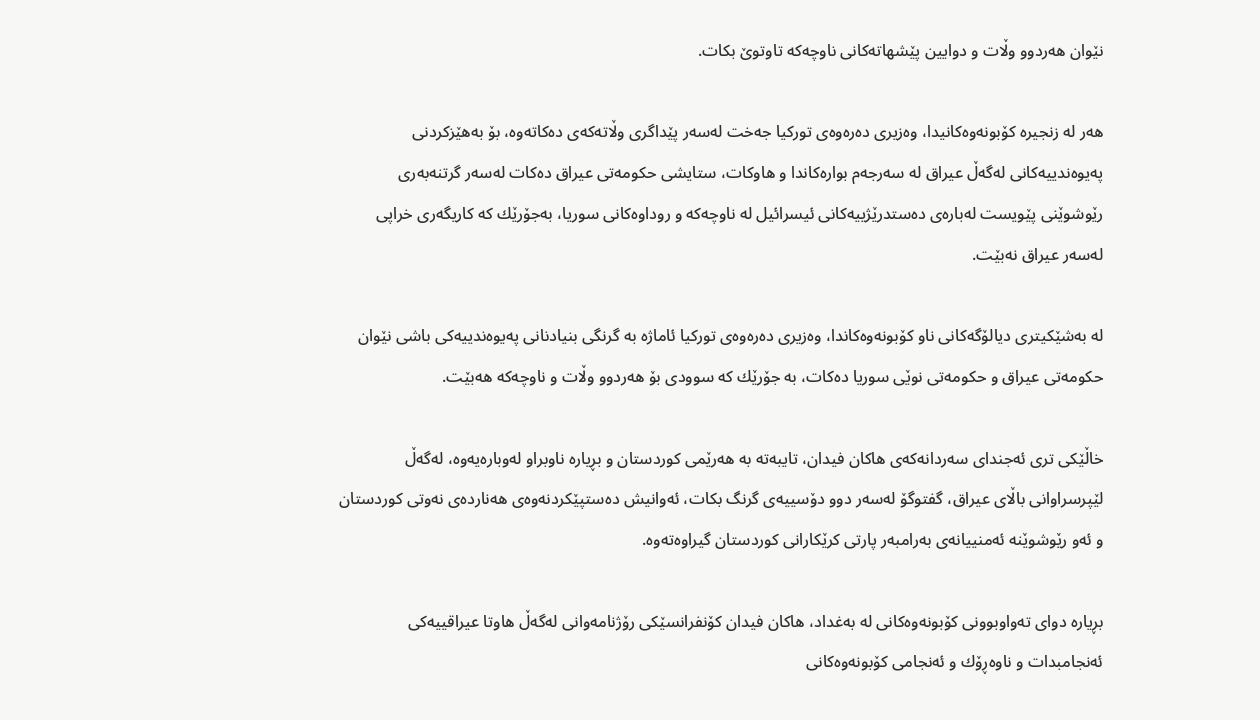نێوان هەردوو وڵات و دوایین پێشهاتەكانی ناوچەكە تاوتوێ بكات.

هەر لە زنجیرە كۆبونەوەكانیدا، وەزیری دەرەوەی توركیا جەخت لەسەر پێداگری وڵاتەكەی دەكاتەوە، بۆ بەهێزكردنی پەیوەندییەكانی لەگەڵ عیراق لە سەرجەم بوارەكاندا و هاوكات، ستایشی حكومەتی عیراق دەكات لەسەر گرتنەبەری رێوشوێنی پێویست لەبارەی دەستدرێژییەكانی ئیسرائیل لە ناوچەكە و روداوەكانی سوریا، بەجۆرێك كە كاریگەری خراپی لەسەر عیراق نەبێت.

لە بەشێكیتری دیالۆگەكانی ناو كۆبونەوەكاندا، وەزیری دەرەوەی توركیا ئاماژە بە گرنگی بنیادنانی پەیوەندییەكی باشی نێوان حكومەتی عیراق و حكومەتی نوێی سوریا دەكات، بە جۆرێك كە سوودی بۆ هەردوو وڵات و ناوچەكە هەبێت.

خاڵێكی تری ئەجندای سەردانەكەی هاكان فیدان، تایبەتە بە هەرێمی كوردستان و بڕیارە ناوبراو لەوبارەیەوە، لەگەڵ لێپرسراوانی باڵای عیراق، گفتوگۆ لەسەر دوو دۆسییەی گرنگ بكات، ئەوانیش دەستپێكردنەوەی هەناردەی نەوتی كوردستان و ئەو رێوشوێنە ئەمنییانەی بەرامبەر پارتی كرێکارانی كوردستان گیراوەتەوە.

بڕیارە دوای تەواوبوونی كۆبونەوەكانی لە بەغداد، هاكان فیدان كۆنفرانسێكی رۆژنامەوانی لەگەڵ هاوتا عیراقییەكی ئەنجامبدات و ناوەڕۆك و ئەنجامی كۆبونەوەكانی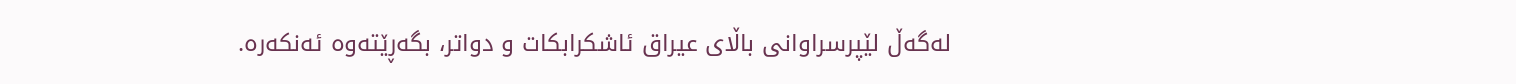لەگەڵ لێپرسراوانی باڵای عیراق ئاشكرابكات و دواتر، بگەڕێتەوە ئەنکەرە.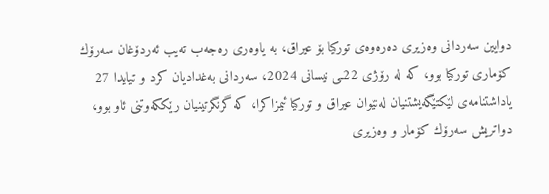دوایین سەردانی وەزیری دەرەوەی توركیا بۆ عیراق، بە یاوەری رەجەب تەیب ئەردۆغان سەرۆك كۆماری توركیا بوو، كە لە رۆژی 22ـی نیسانی 2024، سەردانی بەغدادیان كرد و تیایدا 27 یاداشتنامەی لێكتێگەیشتنیان لەنێوان عیراق و توركیا ئیمزاكرا، كە گرنگرتینیان رێككەوتنی ئاو بوو، دواتریش سەرۆك كۆمار و وەزیری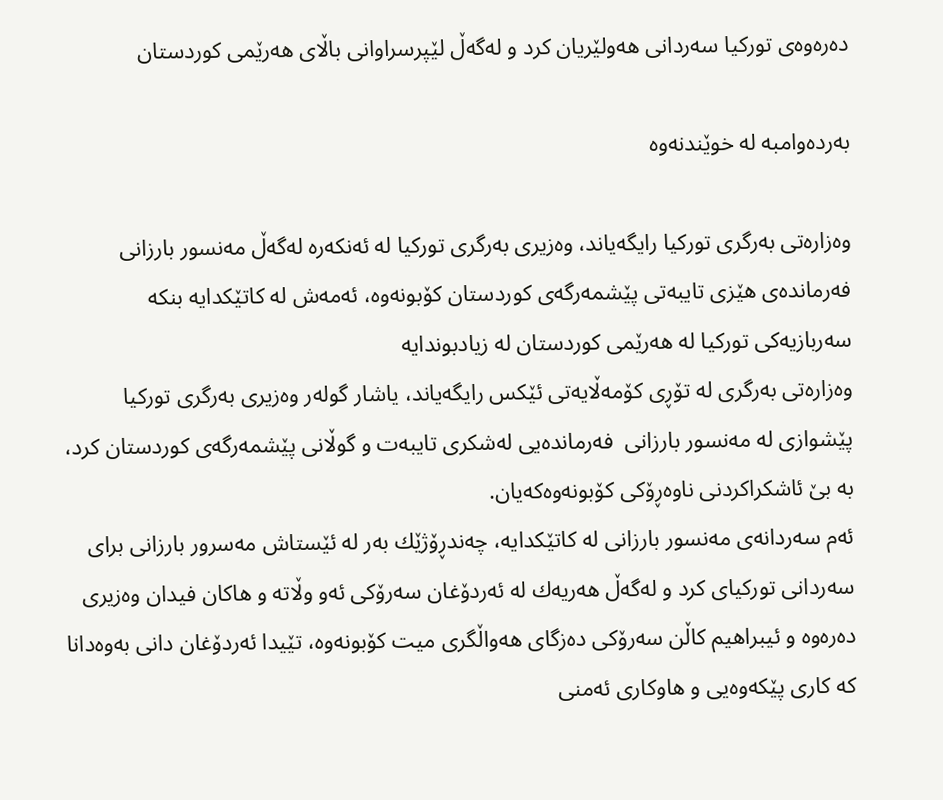دەرەوەی توركیا سەردانی هەولێریان كرد و لەگەڵ لێپرسراوانی باڵای هەرێمی كوردستان

بەردەوامبە لە خوێندنەوە

وەزارەتی بەرگری توركیا رایگەیاند، وەزیری بەرگری توركیا لە ئەنكەرە لەگەڵ مەنسور بارزانی فەرماندەی هێزی تایبەتی پێشمەرگەی كوردستان كۆبونەوە، ئەمەش لە كاتێكدایە بنكە سەربازیەكی توركیا لە هەرێمی كوردستان لە زیادبوندایە
وەزارەتی بەرگری لە تۆڕی كۆمەڵایەتی ئێكس رایگەیاند، یاشار گولەر وەزیری بەرگری توركیا پێشوازی لە مەنسور بارزانی  فەرماندەیی لەشكری تایبەت و گوڵانی پێشمەرگەی كوردستان كرد، بە بێ‌ ئاشكراكردنی ناوەڕۆكی كۆبونەوەكەیان.
ئەم سەردانەی مەنسور بارزانی لە كاتێكدایە، چەندڕۆژێك بەر لە ئێستاش مەسرور بارزانی برای سەردانی توركیای كرد و لەگەڵ هەریەك لە ئەردۆغان سەرۆكی ئەو وڵاتە و هاكان فیدان وەزیری دەرەوە و ئیبراهیم كاڵن سەرۆكی دەزگای هەواڵگری میت كۆبونەوە، تێیدا ئەردۆغان دانی بەوەدانا كە كاری پێكەوەیی و هاوكاری ئەمنی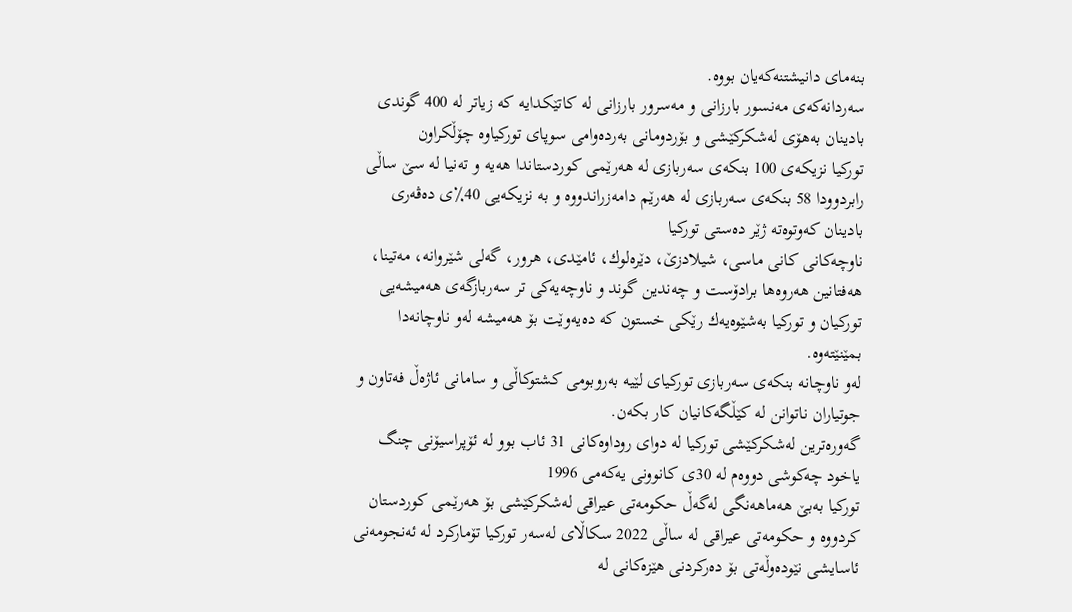بنەمای دانیشتنەكەیان بووە.
سەردانەكەی مەنسور بارزانی و مەسرور بارزانی لە كاتێكدایە كە زیاتر لە 400 گوندی بادینان بەهۆی لەشكركێشی و بۆردومانی بەردەوامی سوپای توركیاوە چۆڵكراون
توركیا نزیكەی 100 بنكەی سەربازی لە هەرێمی كوردستاندا هەیە و تەنیا لە سێ ساڵی رابردوودا 58 بنكەی سەربازی لە هەرێم دامەزراندووە و بە نزیكەیی 40٪ی دەڤەری بادینان كەوتوەتە ژێر دەستی توركیا
ناوچەكانی كانی ماسی، شیلادزێ، دێرەلوك، ئامێدی، هرور، گەلی شێروانە، مەتینا، هەفتانین هەروەها برادۆست و چەندین گوند و ناوچەیەكی تر سەربازگەی هەمیشەیی توركیان و توركیا بەشێوەیەك رێكی خستون كە دەیەوێت بۆ هەمیشە لەو ناوچانەدا بمێنێتەوە.
لەو ناوچانە بنكەی سەربازی توركیای لێیە بەروبومی كشتوكاڵی و سامانی ئاژەڵ فەتاون و جوتیاران ناتوانن لە كێڵگەكانیان كار بكەن.
گەورەترین لەشكركێشی توركیا لە دوای روداوەكانی 31 ئاب بوو لە ئۆپراسیۆنی چنگ یاخود چەكوشی دووەم لە 30ی كانوونی یەكەمی 1996
توركیا بەبێ هەماهەنگی لەگەڵ حكومەتی عیراقی لەشكركێشی بۆ هەرێمی كوردستان كردووە و حكومەتی عیراقی لە ساڵی 2022 سكاڵای لەسەر توركیا تۆماركرد لە ئەنجومەنی ئاسایشی نێودەوڵەتی بۆ دەركردنی هێزەكانی لە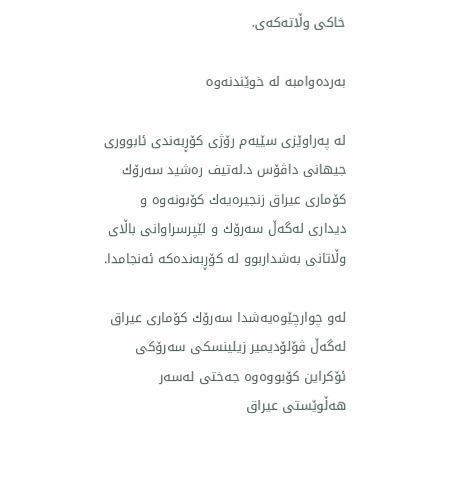خاكی وڵاتەكەی.

بەردەوامبە لە خوێندنەوە

لە پەراوێزی سێیەم رۆژی كۆڕبەندی ئابووری جیهانی داڤۆس د.لەتیف رەشید سەرۆك كۆماری عیراق زنجیرەیەك كۆبونەوە و دیداری لەگەڵ سەرۆك و لێپرسراوانی باڵای وڵاتانی بەشداربوو لە كۆڕبەندەكە ئەنجامدا.

لەو چوارچێوەیەشدا سەرۆك كۆماری عیراق لەگەڵ ڤۆلۆدیمیر زیلینسكی سەرۆكی ئۆكراین كۆبووەوە جەختی لەسەر هەڵوێستی عیراق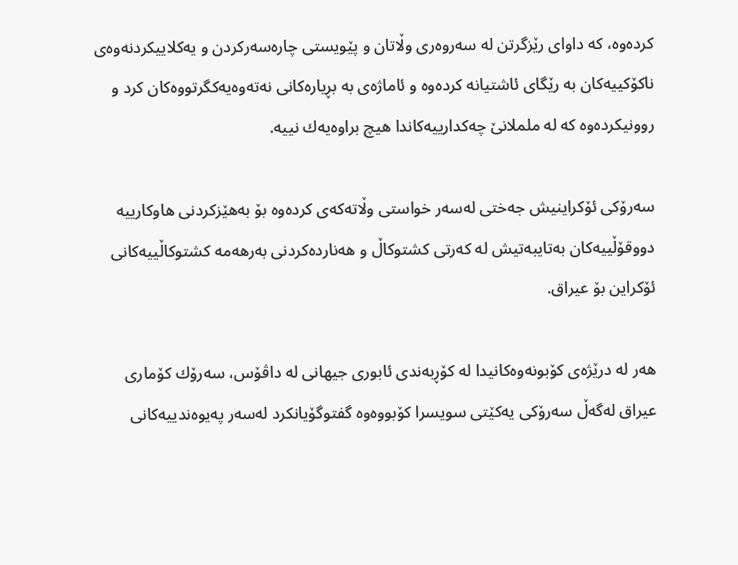كردەوە، كە داوای رێزگرتن لە سەروەری وڵاتان و پێویستی چارەسەركردن و یەكلاییكردنەوەی ناكۆكییەكان بە رێگای ئاشتیانە كردەوە و ئاماژەی بە بڕیارەكانی نەتەوەیەكگرتووەكان كرد و روونیكردەوە كە لە ململانێ چەكدارییەكاندا هیچ براوەیەك نییە.

سەرۆكی ئۆكراینیش جەختی لەسەر خواستی وڵاتەكەی كردەوە بۆ بەهێزكردنی هاوكارییە دووقۆڵییەكان بەتایبەتیش لە كەرتی كشتوكاڵ و هەناردەكردنی بەرهەمە كشتوكاڵییەكانی ئۆكراین بۆ عیراق.

هەر لە درێژەی كۆبونەوەكانیدا لە كۆڕبەندی ئابوری جیهانی لە داڤۆس، سەرۆك كۆماری عیراق لەگەڵ سەرۆكی یەكێتی سویسرا كۆبووەوە گفتوگۆیانكرد لەسەر پەیوەندییەكانی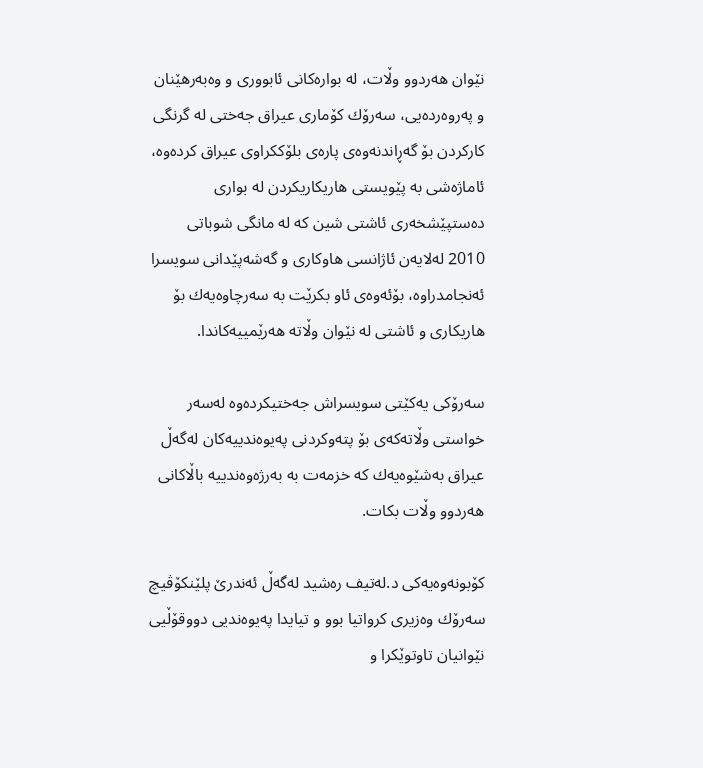نێوان هەردوو وڵات، لە بوارەكانی ئابووری و وەبەرهێنان و پەروەردەیی، سەرۆك كۆماری عیراق جەختی لە گرنگی كاركردن بۆ گەڕاندنەوەی پارەی بلۆككراوی عیراق كردەوە، ئاماژەشی بە پێویستی هاریكاریكردن لە بواری دەستپێشخەری ئاشتی شین كە لە مانگی شوباتی 2010 لەلایەن ئاژانسی هاوكاری و گەشەپێدانی سویسرا ئەنجامدراوە، بۆئەوەی ئاو بكرێت بە سەرچاوەیەك بۆ هاریكاری و ئاشتی لە نێوان وڵاتە هەرێمییەكاندا.

سەرۆكی یەكێتی سویسراش جەختیكردەوە لەسەر خواستی وڵاتەكەی بۆ پتەوكردنی پەیوەندییەكان لەگەڵ عیراق بەشێوەیەك كە خزمەت بە بەرژەوەندییە باڵاكانی هەردوو وڵات بكات.

كۆبونەوەیەكی د.لەتیف رەشید لەگەڵ ئەندرێ پلێنكۆڤیچ سەرۆك وەزیری كرواتیا بوو و تیایدا پەیوەندیی دووقۆڵیی نێوانیان تاوتوێكرا و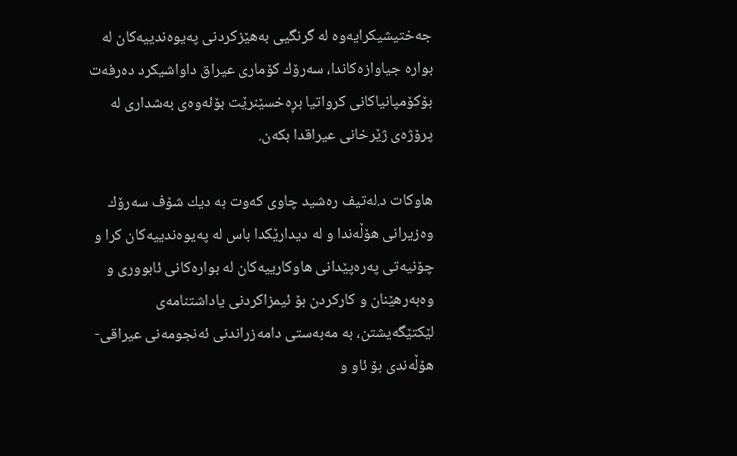جەختیشیكرایەوە لە گرنگیی بەهێزكردنی پەیوەندییەكان لە بوارە جیاوازەكاندا، سەرۆك كۆماری عیراق داواشیكرد دەرفەت بۆكۆمپانیاكانی كرواتیا بڕەخسێنرێت بۆئەوەی بەشداری لە پرۆژەی ژێرخانی عیراقدا بكەن.

هاوكات د.لەتیف رەشید چاوی كەوت بە دیك شۆف سەرۆك وەزیرانی هۆڵەندا و لە دیدارێكدا باس لە پەیوەندییەكان كرا و چۆنیەتی پەرەپێدانی هاوكارییەكان لە بوارەكانی ئابووری و وەبەرهێنان و كاركردن بۆ ئیمزاكردنی یاداشتنامەی لێكتێگەیشتن، بە مەبەستی دامەزراندنی ئەنجومەنی عیراقی-هۆڵەندی بۆ ئاو و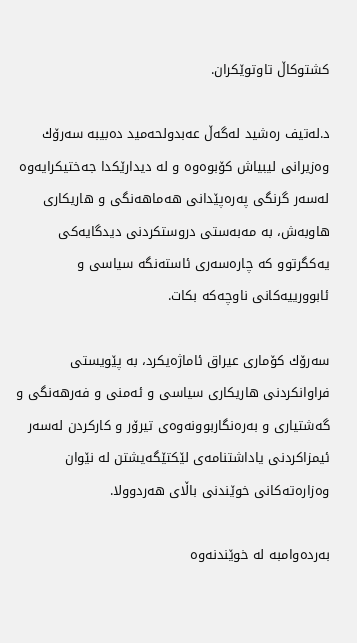كشتوكاڵ تاوتوێكران.

د.لەتیف رەشید لەگەڵ عەبدولحەمید دەبیبە سەرۆك وەزیرانی لیبیاش كۆبوەوە و لە دیدارێكدا جەختیكرایەوە لەسەر گرنگی پەرەپێدانی هەماهەنگی و هاریكاری هاوبەش، بە مەبەستی دروستكردنی دیدگایەكی یەكگرتوو كە چارەسەری ئاستەنگە سیاسی و ئابوورییەكانی ناوچەكە بكات.

سەرۆك كۆماری عیراق ئاماژەیكرد، بە پێویستی فراوانكردنی هاریكاری سیاسی و ئەمنی و فەرهەنگی و گەشتیاری و بەرەنگاربوونەوەی تیرۆر و كاركردن لەسەر ئیمزاكردنی یاداشتنامەی لێكتێگەیشتن لە نێوان وەزارەتەكانی خوێندنی باڵای هەردوولا.

بەردەوامبە لە خوێندنەوە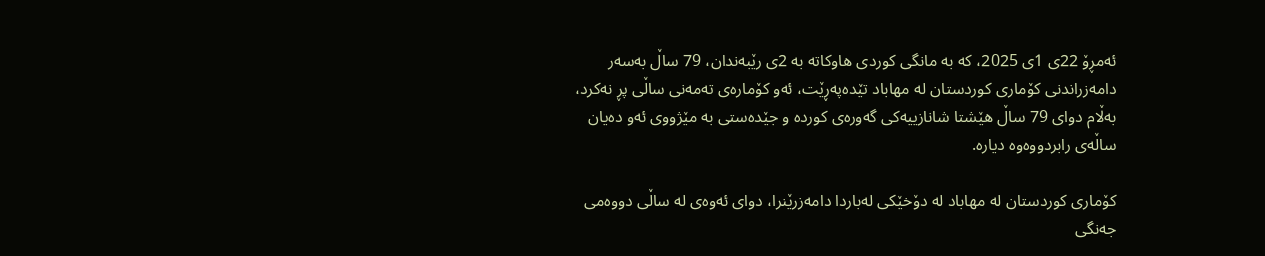ئەمڕۆ 22ی 1ی 2025، کە بە مانگی کوردی هاوکاتە بە 2ی رێبەندان، 79 ساڵ بەسەر دامەزراندنی کۆماری کوردستان لە مهاباد تێدەپەڕێت، ئەو کۆمارەی تەمەنی ساڵی پڕ نەکرد، بەڵام دوای 79 ساڵ هێشتا شانازییەکی گەورەی کوردە و جێدەستی بە مێژووی ئەو دەیان ساڵەی رابردووەوە دیارە.

کۆماری کوردستان لە مهاباد لە دۆخێکی لەباردا دامەزرێنرا، دوای ئەوەی لە ساڵی دووەمی جەنگی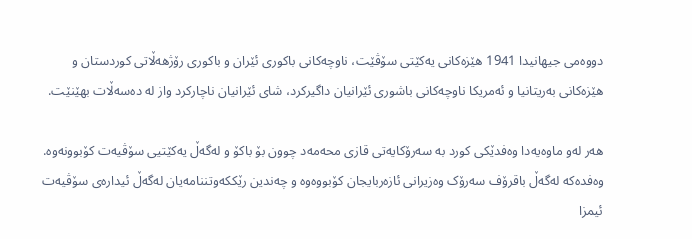دووەمی جیهانیدا 1941 هێزەكانی یەكێتی سۆڤێت، ناوچەكانی باكوری ئێران و باكوری رۆژهەڵاتی كوردستان و هێزەكانی بەریتانیا و ئەمریكا ناوچەكانی باشوری ئێرانیان داگیركرد، شای ئێرانیان ناچاركرد واز لە دەسەڵات بهێنێت.

هەر لەو ماوەیەدا وەفدێکی کورد بە سەرۆکایەتی قازی محەمەد چوون بۆ باکۆ و لەگەڵ یەکێتیی سۆڤیەت کۆبوونەوە. وەفدەکە لەگەڵ باقرۆف سەرۆک وەزیرانی ئازەربایجان کۆبووەوە و چەندین رێککەوتننامەیان لەگەڵ ئیدارەی سۆڤیەت ئیمزا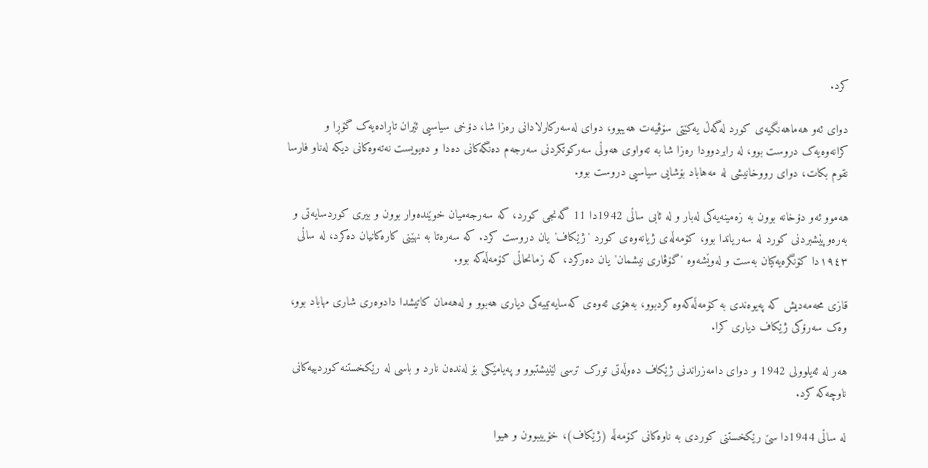کرد.

دوای ئەو هەماهەنگیەی کورد لەگەڵ یەکێتی سۆڤیەت هەیبوو، دوای لەسەرکارلادانی رەزا شا، دۆخی سیاسیی ئێران تاڕادەیەک گۆڕا و کرانەوەیەک دروست بوو، لە رابردوودا رەزا شا بە تەواوی هەوڵی سەرکوتکردنی سەرجەم دەنگەکانی دەدا و دەیویست نەتەوەکانی دیکە لەناو فارسا نقوم بکات، دوای رووخانیشی لە مەهاباد بۆشایی سیاسیی دروست بوو.

هەموو ئەو دۆخانە بوون بە زەمینەیەکی لەبار و لە ئابی ساڵی 1942دا 11 گەنجی کورد، کە سەرجەمیان خوێندەوار بوون و بیری کوردسایەتی و بەرەوپێشبردنی کورد لە سەریاندا بوو، کۆمەڵەی ژیانەوەی کورد 'ژێکاف'یان دروست کرد. کە سەرەتا بە نهێنی کارەکانیان دەکرد، لە ساڵی ١٩٤٣دا کۆنگرەیەکیان بەست و لەوێشەوە 'گۆڤاری نیشمان'یان دەرکرد، کە زمانحاڵی کۆمەڵەکە بوو.

قازی محەمەدیش کە پەیوەندی بە کۆمەڵەکەوە کردبوو، بەهۆی ئەوەی کەسایەتییەکی دیاری هەبوو و لەهەمان کاتیشدا دادوەری شاری مهاباد بوو، وەک سەرۆکی ژێکاف دیاری کرا.

هەر لە ئەیلوولی 1942 و دوای دامەزراندنی ژێکاف دەوڵەتی تورک ترسی لێنیشتبوو و پەیامێکی بۆ لەندەن نارد و باسی لە رێکخستنە کوردییەکانی ناوچەکە کرد.

لە ساڵی 1944دا سێ رێکخستنی کوردی بە ناوەکانی کۆمەڵە (ژێکاف)، خۆییبوون و هیوا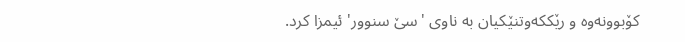کۆبوونەوە و رێککەوتنێکیان بە ناوی 'سێ سنوور' ئیمزا کرد.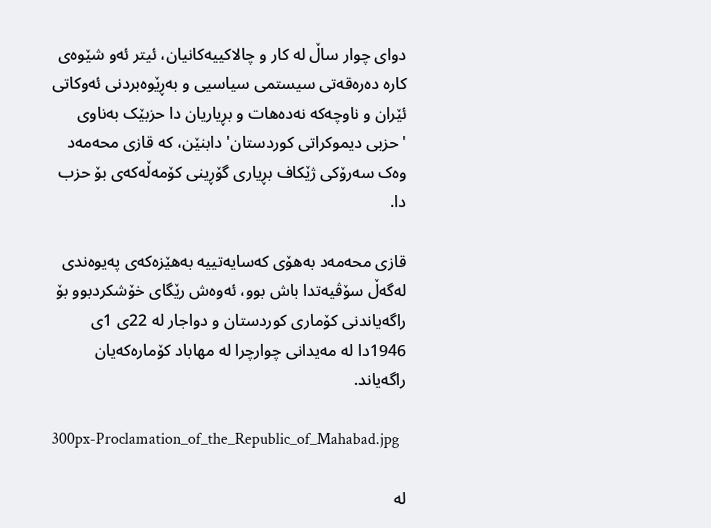دوای چوار ساڵ لە کار و چالاکییەکانیان، ئیتر ئەو شێوەی کارە دەرەقەتی سیستمی سیاسیی و بەڕێوەبردنی ئەوکاتی ئێران و ناوچەکە نەدەهات و بڕیاریان دا حزبێک بەناوی 'حزبی دیموکراتی کوردستان' دابنێن، کە قازی محەمەد وەک سەرۆکی ژێکاف بڕیاری گۆڕینی کۆمەڵەکەی بۆ حزب دا.

قازی محەمەد بەهۆی کەسایەتییە بەهێزەکەی پەیوەندی لەگەڵ سۆڤیەتدا باش بوو، ئەوەش رێگای خۆشکردبوو بۆ راگەیاندنی کۆماری کوردستان و دواجار لە 22ی 1ی 1946دا لە مەیدانی چوارچرا لە مهاباد کۆمارەکەیان راگەیاند.

300px-Proclamation_of_the_Republic_of_Mahabad.jpg

لە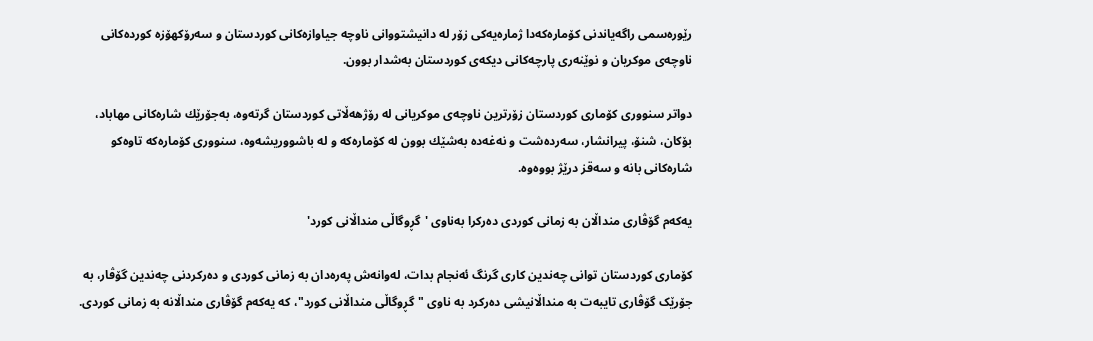رێورەسمی راگەیاندنی کۆمارەکەدا ژمارەیەکی زۆر لە دانیشتووانی ناوچە جیاوازەکانی کوردستان و سەرۆکهۆزە کوردەکانی ناوچەی موکریان و نوێنەری پارچەکانی دیکەی کوردستان بەشدار بوون.

دواتر سنووری كۆماری كوردستان زۆرترین ناوچەی موكریانی لە رۆژهەڵاتی كوردستان گرتەوە، بەجۆرێك شارەكانی مهاباد، بۆكان، شنۆ، پیرانشار، سەردەشت و نەغەدە بەشێك بوون لە كۆمارەكە و لە باشووریشەوە، سنووری كۆمارەكە تاوەكو شارەكانی بانە و سەقز درێژ بووەوە.

یەکەم گۆڤاری منداڵان بە زمانی کوردی دەرکرا بەناوی 'گڕوگاڵی منداڵانی کورد'

کۆماری کوردستان توانی چەندین کاری گرنگ ئەنجام بدات، لەوانەش پەرەدان بە زمانی کوردی و دەرکردنی چەندین گۆڤار، بە جۆرێک گۆڤاری تایبەت بە منداڵانیشی دەرکرد بە ناوی "گڕوگاڵی منداڵانی کورد"، کە یەکەم گۆڤاری منداڵانە بە زمانی کوردی.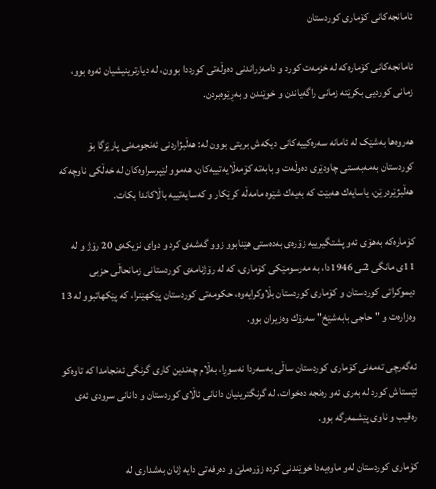ئامانجەکانی کۆماری کوردستان

ئامانجەکانی کۆمارەکە لە خزمەت کورد و دامەزراندنی دەوڵەتی کورددا بوون، لە دیارترینیشیان ئەوە بوو، زمانی كوردیی بكرێتە زمانی راگەیاندن و خوێندن و بەڕێوەبردن.

هەروەها بەشێک لە ئامانە سەرەکییەکانی دیکەش بریتی بوون لە: ھەڵبژاردنی ئەنجومەنی پارێزگا بۆ كوردستان بەمەبەستی چاودێری دەوڵەت و بابەتە كۆمەڵایەتییەكان، ھەموو لێپرسراوەكان لە خەڵكی ناوچەكە ھەڵبژێردرێن، یاسایەك ھەبێت كە بەیەك شێوە مامەڵە كرێكار و كەسایەتییە باڵاكاندا بكات.

کۆمارەکە بەهۆی ئەو پشتگیرییە زۆرەی بەدەستی هێنابوو زوو گەشەی کرد و دوای نزیكەی 20 رۆژ و لە 11ی مانگی 2ـی 1946دا، بە مەرسومێكی كۆماری، كە لە رۆژنامەی كوردستانی زمانحاڵی حزبی دیموكراتی كوردستان و كۆماری كوردستان بڵاوكرایەوە، حكومەتی كوردستان پێكهێنرا، كە پێكهاتبوو لە 13 وەزارەت و "حاجی بابەشێخ" سەرۆك وەزیران بوو.

ئەگەرچی تەمەنی کۆماری کوردستان ساڵی بەسەردا نەسوڕا، بەڵام چەندین کاری گرنگی ئەنجامدا کە تاوەکو ئێستاش کورد لە بەری ئەو رەنجە دەخوات، لە گرنگترینیان دانانی ئاڵای کوردستان و دانانی سرودی ئەی رەقیب و ناوی پێشمەرگە بوو.

کۆماری کوردستان لەو ماوەیەدا خوێندنی کردە زۆرەملێ و دەرفەتی دایە ژنان بەشداری لە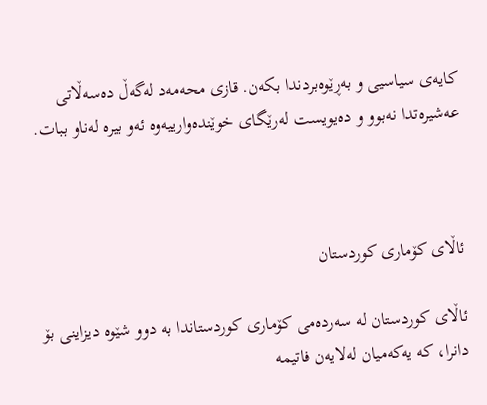کایەی سیاسیی و بەڕێوەبردندا بکەن. قازی محەمەد لەگەڵ دەسەڵاتی عەشیرەتدا نەبوو و دەیویست لەرێگای خوێندەوارییەوە ئەو بیرە لەناو ببات.



ئاڵای کۆماری کوردستان

ئاڵای کوردستان لە سەردەمی کۆماری کوردستاندا بە دوو شێوە دیزاینی بۆ دانرا، کە یەکەمیان لەلایەن فاتیمە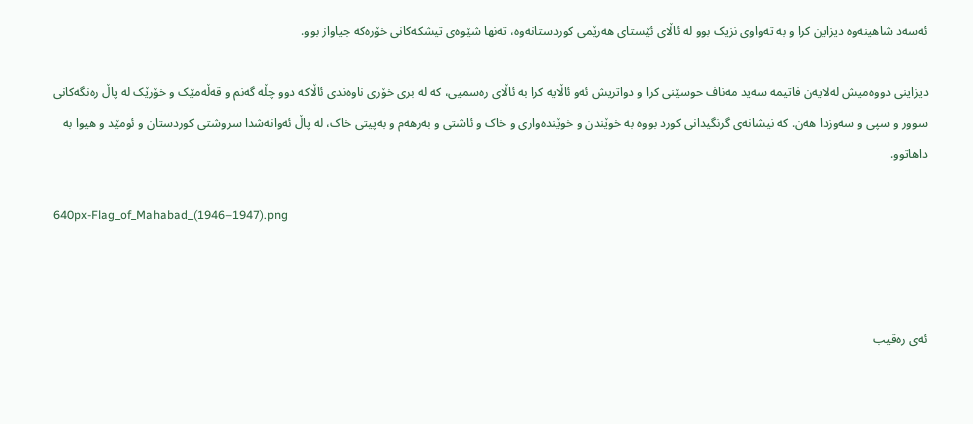ئەسەد شاھینەوە دیزاین کرا و بە تەواوی نزیک بوو لە ئاڵای ئێستای هەرێمی کوردستانەوە، تەنها شێوەی تیشکەکانی خۆرەکە جیاواز بوو.

دیزاینی دووەمیش لەلایەن فاتیمە سەید مەناف حوسێنی کرا و دواتریش ئەو ئاڵایە کرا بە ئاڵای رەسمیی، کە لە بری خۆری ناوەندی ئاڵاکە دوو چڵە گەنم و قەڵەمێک و خۆرێک لە پاڵ رەنگەکانی سوور و سپی و سەوزدا هەن. کە نیشانەی گرنگیدانی کورد بووە بە خوێندن و خوێندەواری و خاک و ئاشتی و بەرهەم و بەپیتی خاک، لە پاڵ ئەوانەشدا سروشتی کوردستان و ئومێد و هیوا بە داهاتوو.

640px-Flag_of_Mahabad_(1946–1947).png



ئەی رەقیب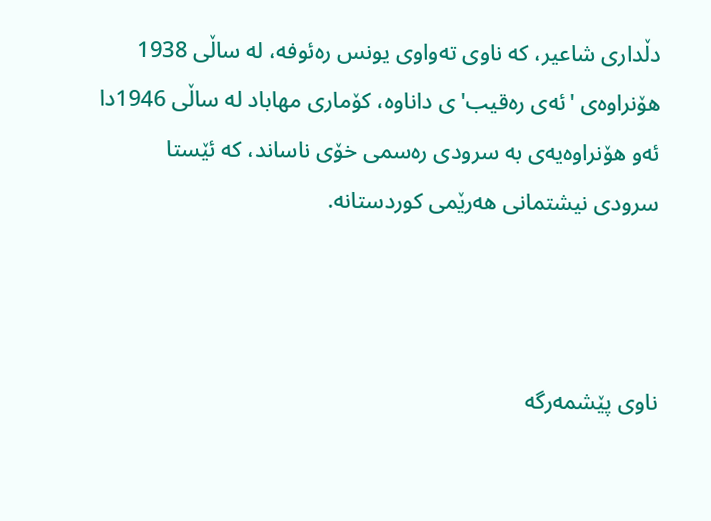دڵداری شاعیر، کە ناوی تەواوی یونس رەئوفە، لە ساڵی 1938 هۆنراوەی 'ئەی رەقیب'ی داناوە، کۆماری مهاباد لە ساڵی 1946دا ئەو هۆنراوەیەی بە سرودی رەسمی خۆی ناساند، کە ئێستا سرودی نیشتمانی هەرێمی کوردستانە.



ناوی پێشمەرگە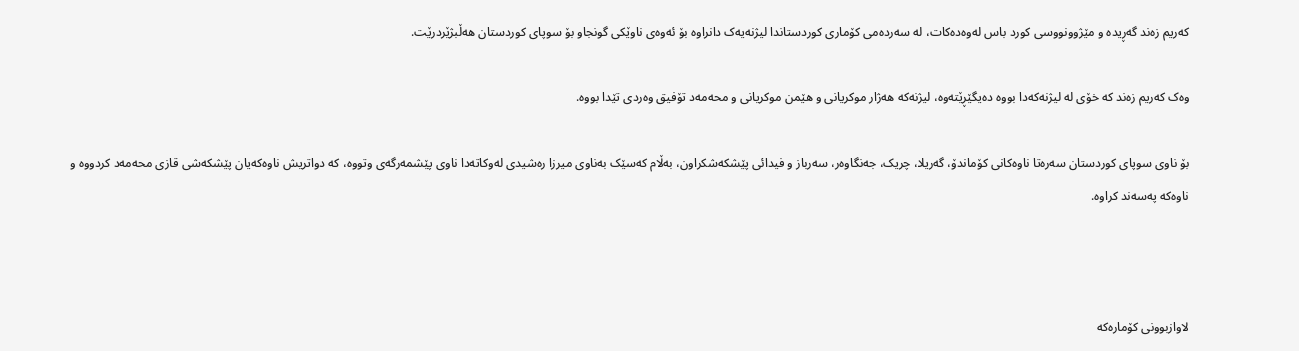کەریم زەند گەڕیدە و مێژوونووسی کورد باس لەوەدەکات، لە سەردەمی کۆماری کوردستاندا لیژنەیەک دانراوە بۆ ئەوەی ناوێکی گونجاو بۆ سوپای کوردستان هەڵبژێردرێت.

وەک کەریم زەند کە خۆی لە لیژنەکەدا بووە دەیگێڕێتەوە، لیژنەکە هەژار موکریانی و هێمن موکریانی و محەمەد تۆفیق وەردی تێدا بووە.

بۆ ناوی سوپای کوردستان سەرەتا ناوەکانی کۆماندۆ، گەریلا، چریک، جەنگاوەر، سەرباز و فیدائی پێشکەشکراون، بەڵام کەسێک بەناوی میرزا رەشیدی لەوکاتەدا ناوی پێشمەرگەی وتووە، کە دواتریش ناوەکەیان پێشکەشی قازی محەمەد کردووە و ناوەکە پەسەند کراوە.



لاوازبوونی کۆمارەکە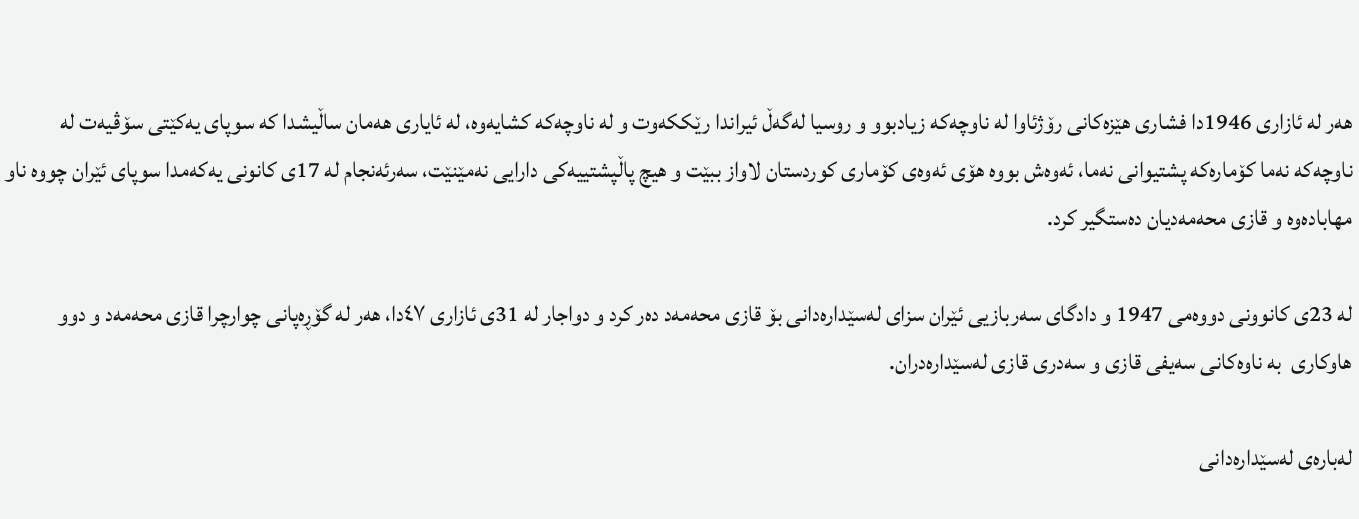هەر لە ئازاری 1946دا فشاری هێزەکانی رۆژئاوا لە ناوچەکە زیادبوو و روسیا لەگەڵ ئیراندا رێککەوت و لە ناوچەکە کشایەوە، لە ئایاری هەمان ساڵیشدا کە سوپای یەکێتی سۆڤیەت لە ناوچەکە نەما کۆمارەکە پشتیوانی نەما، ئەوەش بووە هۆی ئەوەی کۆماری کوردستان لاواز ببێت و هیچ پاڵپشتییەکی دارایی نەمێنێت، سەرئەنجام لە 17ی کانونی یەکەمدا سوپای ئێران چووە ناو مهابادەوە و قازی محەمەدیان دەستگیر کرد.

لە 23ی کانوونی دووەمی 1947 و دادگای سەربازیی ئێران سزای لەسێدارەدانی بۆ قازی محەمەد دەر کرد و دواجار لە 31ی ئازاری ٤٧دا، هەر لە گۆڕەپانی چوارچرا قازی محەمەد و دوو هاوکاری  بە ناوەکانی سەیفی قازی و سەدری قازی لەسێدارەدران.

لەبارەی لەسێدارەدانی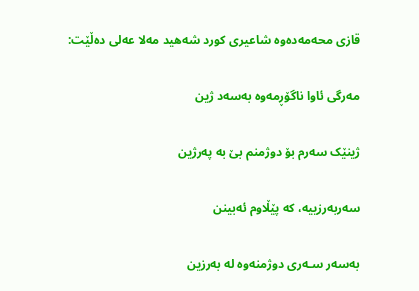قازی محەمەدەوە شاعیری کورد شەهید مەلا عەلی دەڵێت:

مەرگی ئاوا ناگۆڕمەوە بەسەد ژین

ژینێک سەرم بۆ دوژمنم بێ بە پەرژین

سەربەرزییە، کە پێڵاوم ئەبینن

بەسەر سـەری دوژمنەوە لە بەرزین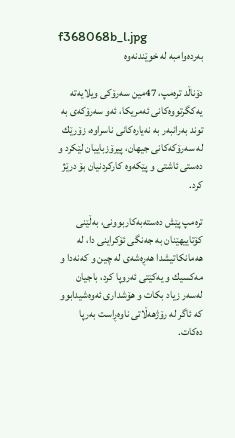f368068b_l.jpg
بەردەوامبە لە خوێندنەوە

دۆناڵد ترەمپ، 47مین سەرۆكی ویلایەتە یەكگرتووەكانی ئەمریكا، ئەو سەرۆكەی بە توند بەرانبەر بە نەیارەكانی ناسراوە، زۆرێك لە سەرۆكەكانی جیهان، پیرۆزباییان لێكرد و دەستی ئاشتی و پێكەوە كاركردنیان بۆ درێژ كرد.

ترەمپ پێش دەستەبەكاربوونی، بەڵێنی كۆتاییهێنان بە جەنگی ئۆكراینی دا، لە هەمانكاتیشدا هەڕەشەی لە چین و كەنەدا و مەكسیك و یەكێتی ئەروپا كرد، باجیان لەسەر زیاد بكات و هۆشداری ئەوەشیدابوو كە ئاگر لە رۆژهەڵاتی ناوەڕاست بەرپا دەكات.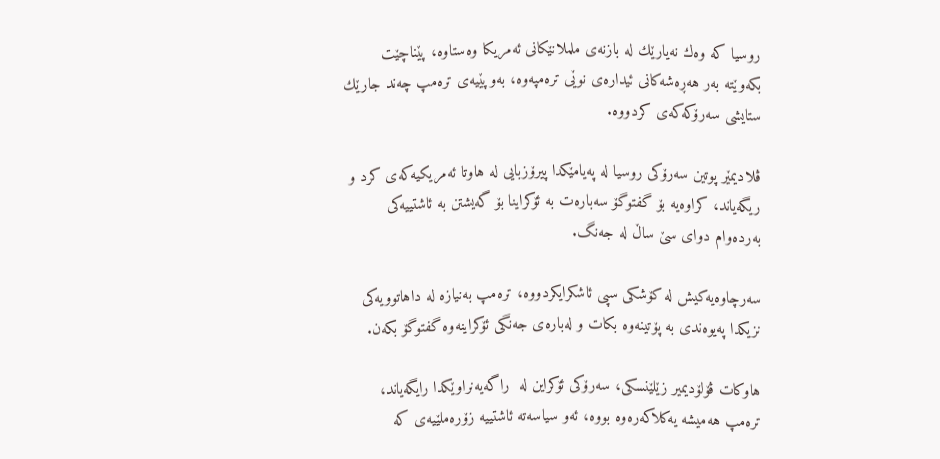روسیا كە وەك نەیارێك لە بازنەی ململانێكانی ئەمریكا وەستاوە، پێناچێت بكەوێتە بەر هەڕەشەكانی ئیدارەی نوێی ترەمپەوە، بەوپێیەی ترەمپ چەند جارێك ستایشی سەرۆكەكەی كردووە.

ڤلادیمێر پوتین سەرۆكی روسیا لە پەیامێكدا پیرۆزبایی لە هاوتا ئەمریكیەكەی كرد و ریگەیاند، كراوەیە بۆ گفتوگۆ سەبارەت بە ئۆكراینا بۆ گەیشتن بە ئاشتییەكی بەردەوام دوای سێ ساڵ لە جەنگ.

سەرچاوەیەكیش لە كۆشكی سپی ئاشكرایكردووە، ترەمپ بەنیازە لە داهاتوویەكی نزیكدا پەیوەندی بە پۆتینەوە بكات و لەبارەی جەنگی ئۆكراینەوە گفتوگۆ بكەن.

هاوكات ڤۆلۆدیمیر زێلێنسكی، سەرۆكی ئۆكراین لە  راگەیەنراوێکدا رایگەیاند، ترەمپ هەمیشە یەكلاكەرەوە بووە، ئەو سیاسەتە ئاشتییە زۆرەملێیەی كە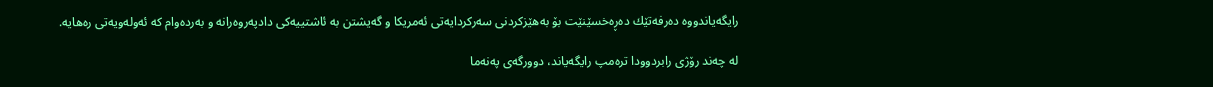رایگەیاندووە دەرفەتێك دەڕەخسێنێت بۆ بەهێزكردنی سەركردایەتی ئەمریكا و گەیشتن بە ئاشتییەكی دادپەروەرانە و بەردەوام كە ئەولەویەتی رەهایە.

لە چەند رۆژی رابردوودا ترەمپ رایگەیاند، دوورگەی پەنەما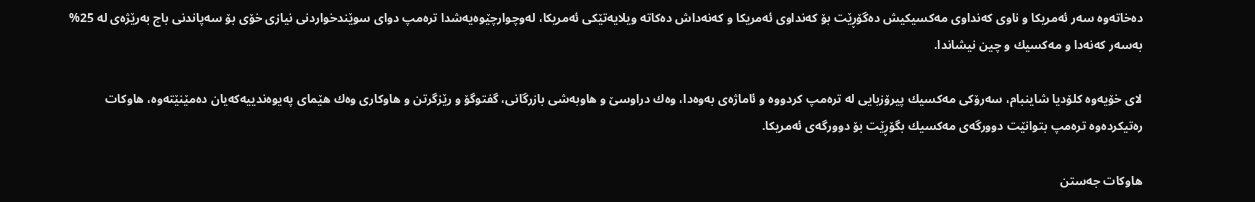دەخاتەوە سەر ئەمریكا و ناوی كەنداوی مەكسیكیش دەگۆڕێت بۆ كەنداوی ئەمریكا و كەنەداش دەكاتە ویلایەتێكی ئەمریكا، لەوچوارچێوەیەشدا ترەمپ دوای سوێندخواردنی نیازی خۆی بۆ سەپاندنی باج بەرێژەی لە 25% بەسەر كەنەدا و مەكسیك و چین نیشاندا.

لای خۆیەوە كلۆدیا شاینبام، سەرۆكی مەكسیك پیرۆزبایی لە ترەمپ كردووە و ئاماژەی بەوەدا، وەك دراوسێ و هاوبەشی بازرگانی، گفتوگۆ و رێزگرتن و هاوكاری وەك هێمای پەیوەندییەكەیان دەمێنێتەوە، هاوكات رەتیكردەوە ترەمپ بتوانێت دوورگەی مەكسیك بگۆڕێت بۆ دوورگەی ئەمریكا.

هاوكات جەستن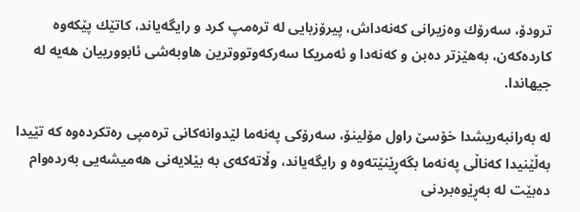ترودۆ، سەرۆك وەزیرانی كەنەداش، پیرۆزبایی لە ترەمپ كرد و رایگەیاند، كاتێك پێكەوە كاردەكەن، بەهێزتر دەبن و كەنەدا و ئەمریكا سەركەوتووترین هاوبەشی ئابوورییان هەیە لە جیهاندا.

لە بەرانبەریشدا خۆسێ راول مۆلینۆ، سەرۆكی پەنەما لێدوانەكانی ترەمپی رەتكردەوە كە تێیدا بەڵێنیدا كەناڵی پەنەما بگەڕێنێتەوە و رایگەیاند، وڵاتەكەی بە بێلایەنی هەمیشەیی بەردەوام دەبێت لە بەڕێوەبردنی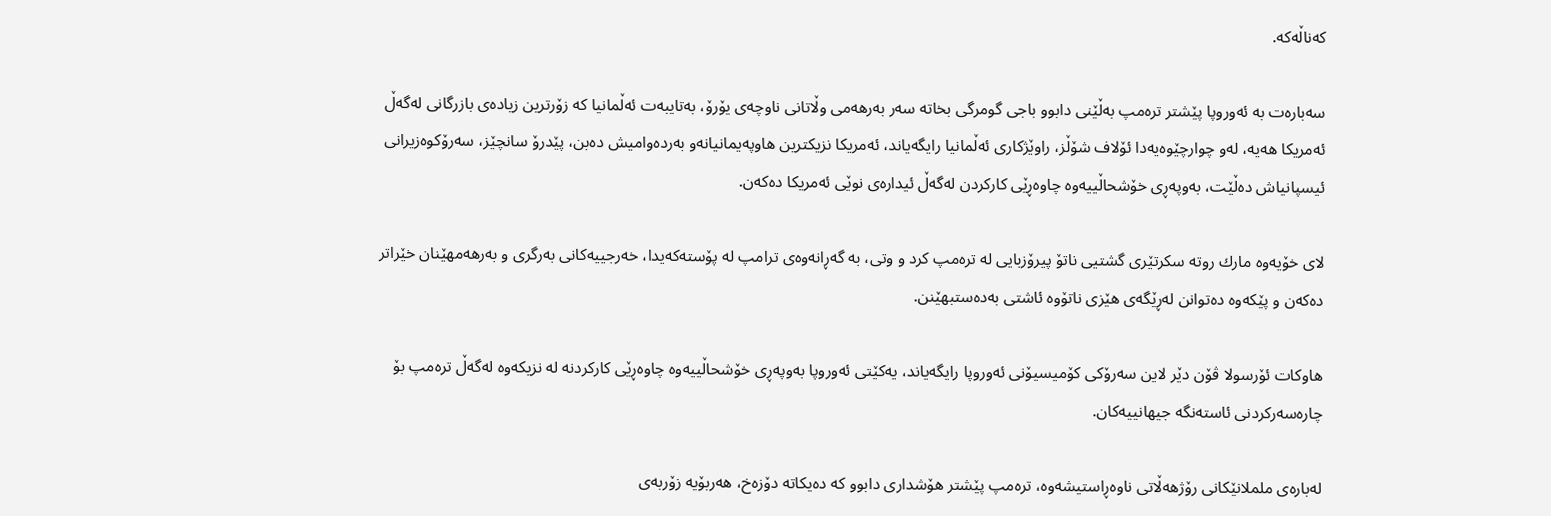كەناڵەكە.

سەبارەت بە ئەوروپا پێشتر ترەمپ بەڵێنی دابوو باجی گومرگی بخاتە سەر بەرهەمی وڵاتانی ناوچەی یۆرۆ، بەتایبەت ئەڵمانیا كە زۆرترین زیادەی بازرگانی لەگەڵ ئەمریكا هەیە، لەو چوارچێوەیەدا ئۆلاف شۆڵز، راوێژكاری ئەڵمانیا رایگەیاند، ئەمریكا نزیكترین هاوپەیمانیانەو بەردەوامیش دەبن، پێدرۆ سانچێز، سەرۆكوەزیرانی ئیسپانیاش دەڵێت، بەوپەڕی خۆشحاڵییەوە چاوەڕێی كاركردن لەگەڵ ئیدارەی نوێی ئەمریكا دەكەن.

لای خۆیەوە مارك روتە سكرتێری گشتیی ناتۆ پیرۆزبایی لە ترەمپ كرد و وتی، بە گەڕانەوەی ترامپ لە پۆستەكەیدا، خەرجییەكانی بەرگری و بەرهەمهێنان خێراتر دەكەن و پێكەوە دەتوانن لەڕێگەی هێزی ناتۆوە ئاشتی بەدەستبهێنن.

هاوكات ئۆرسولا ڤۆن دێر لاین سەرۆكی كۆمیسیۆنی ئەوروپا رایگەیاند، یەكێتی ئەوروپا بەوپەڕی خۆشحاڵییەوە چاوەڕێی كاركردنە لە نزیكەوە لەگەڵ ترەمپ بۆ چارەسەركردنی ئاستەنگە جیهانییەكان.

لەبارەی ململانێكانی رۆژهەڵاتی ناوەڕاستیشەوە، ترەمپ پێشتر هۆشداری دابوو كە دەیكاتە دۆزەخ، هەربۆیە زۆربەی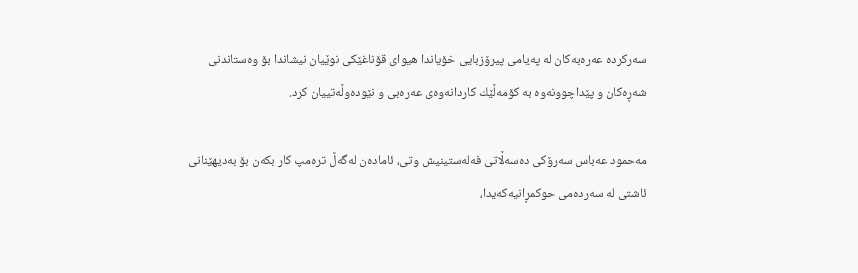سەركردە عەرەبەكان لە پەیامی پیرۆزبایی خۆیاندا هیوای قۆناغێكی نوێیان نیشاندا بۆ وەستاندنی شەڕەكان و پێداچوونەوە بە كۆمەڵێك كاردانەوەی عەرەبی و نێودەوڵەتییان كرد.

مەحمود عەباس سەرۆكی دەسەڵاتی فەلەستینیش وتی، ئامادەن لەگەڵ ترەمپ كار بكەن بۆ بەدیهێنانی ئاشتی لە سەردەمی حوكمڕانیەكەیدا،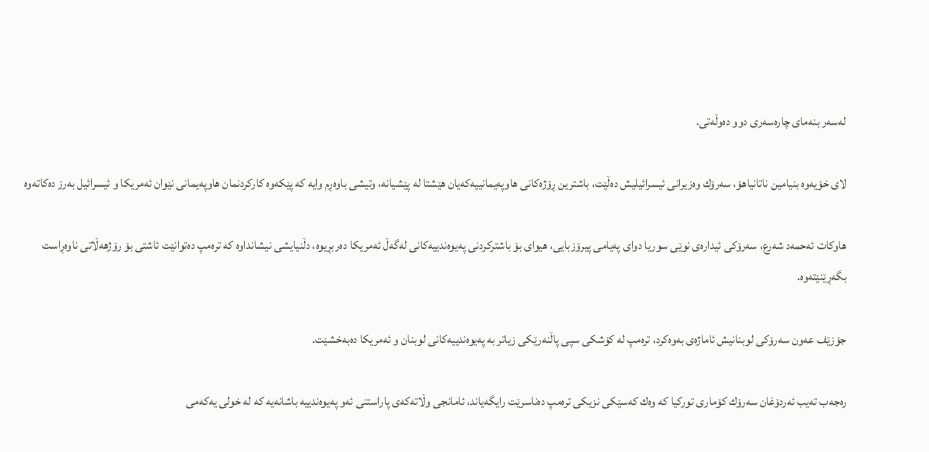لەسەر بنەمای چارەسەری دوو دەوڵەتی.

لای خۆیەوە بنیامین ناتانیاهۆ، سەرۆك وەزیرانی ئیسرائیلیش دەڵێت، باشترین ڕۆژەكانی هاوپەیمانییەكەیان هێشتا لە پێشیانە، وتیشی باوەڕم وایە كە پێكەوە كاركردنمان هاوپەیمانی نێوان ئەمریكا و ئیسرائیل بەرز دەكاتەوە

هاوكات ئەحمەد شەرع، سەرۆكی ئیدارەی نوێی سوریا دوای پەیامی پیرۆزبایی، هیوای بۆ باشتركردنی پەیوەندییەكانی لەگەڵ ئەمریكا دەربڕیوە، دڵنیایشی نیشانداوە كە ترەمپ دەتوانێت ئاشتی بۆ رۆژهەڵاتی ناوەڕاست بگەڕێنێتەوە.

جۆزێف عەون سەرۆكی لوبنانیش ئاماژەی بەوەکرد، ترەمپ لە كۆشكی سپی پاڵنەرێكی زیاتر بە پەیوەندییەكانی لوبنان و ئەمریكا دەبەخشێت.

رەجەب تەیب ئەردۆغان سەرۆك كۆماری توركیا كە وەك كەسێكی نزیكی ترەمپ دەناسرێت رایگەیاند، ئامانجی وڵاتەكەی پاراستنی ئەو پەیوەندییە باشانەیە كە لە خولی یەكەمی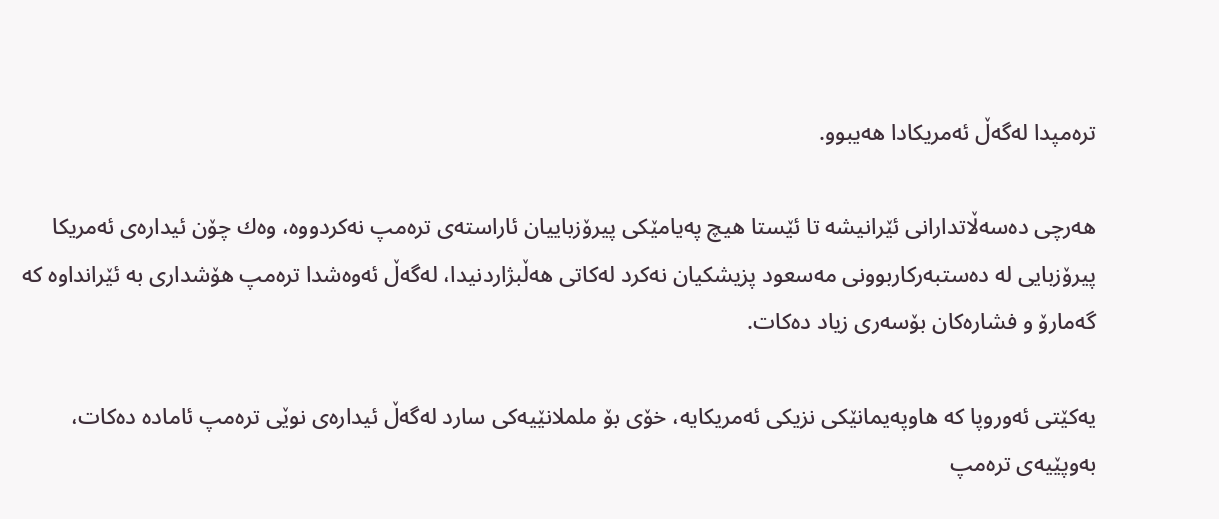ترەمپدا لەگەڵ ئەمریكادا هەیبوو.

هەرچی دەسەڵاتدارانی ئێرانیشە تا ئێستا هیچ پەیامێكی پیرۆزباییان ئاراستەی ترەمپ نەكردووە، وەك چۆن ئیدارەی ئەمریكا پیرۆزبایی لە دەستبەركاربوونی مەسعود پزیشكیان نەكرد لەكاتی هەڵبژاردنیدا، لەگەڵ ئەوەشدا ترەمپ هۆشداری بە ئێرانداوە كە گەمارۆ و فشارەكان بۆسەری زیاد دەكات.

یەكێتی ئەوروپا كە هاوپەیمانێكی نزیكی ئەمریكایە، خۆی بۆ ململانێیەكی سارد لەگەڵ ئیدارەی نوێی ترەمپ ئامادە دەكات، بەوپێیەی ترەمپ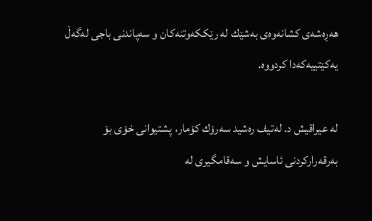هەڕەشەی كشانەوەی بەشێك لە رێككەوتنەكان و سەپاندنی باجی لەگەڵ یەكێتییەكەدا كردووە.

لە عیراقیش د. لەتیف رەشید سەرۆك كۆمار، پشتیوانی خۆی بۆ بەرقەراركردنی ئاسایش و سەقامگیری لە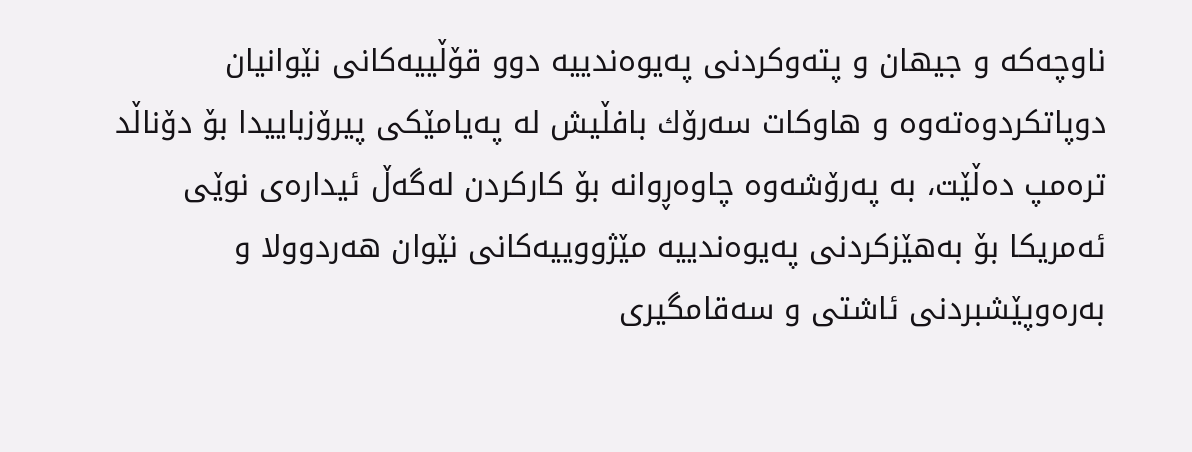ناوچەكە و جیهان و پتەوكردنی پەیوەندییە دوو قۆڵییەكانی نێوانیان دوپاتكردوەتەوە و هاوكات سەرۆك بافڵیش لە پەیامێكی پیرۆزباییدا بۆ دۆناڵد ترەمپ دەڵێت، بە پەرۆشەوە چاوەڕوانە بۆ كاركردن لەگەڵ ئیدارەی نوێی ئەمریكا بۆ بەهێزكردنی پەیوەندییە مێژووییەكانی نێوان هەردوولا و بەرەوپێشبردنی ئاشتی و سەقامگیری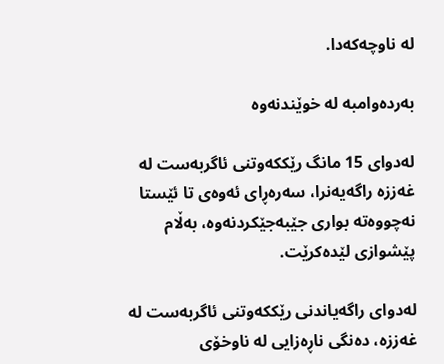لە ناوچەكەدا.

بەردەوامبە لە خوێندنەوە

لەدوای 15 مانگ رێككەوتنی ئاگربەست لە غەززە راگەیەنرا، سەرەڕای ئەوەی تا ئێستا نەچووەتە بواری جێبەجێكردنەوە، بەڵام پێشوازی لێدەكرێت.

لەدوای راگەیاندنی رێككەوتنی ئاگربەست لە غەززە، دەنگی ناڕەزایی لە ناوخۆی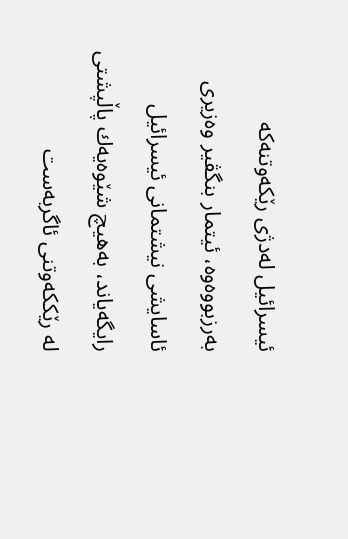ئیسرائیل لەدژی رێكەوتنەكە بەرزبووەوە، ئیتمار بنگڤیر وەزیری ئاسایشی نیشتمانی ئیسرائیل رایگەیاند، بەهیچ شێوەیەك پاڵپشتی لە رێككەوتنی ئاگربەست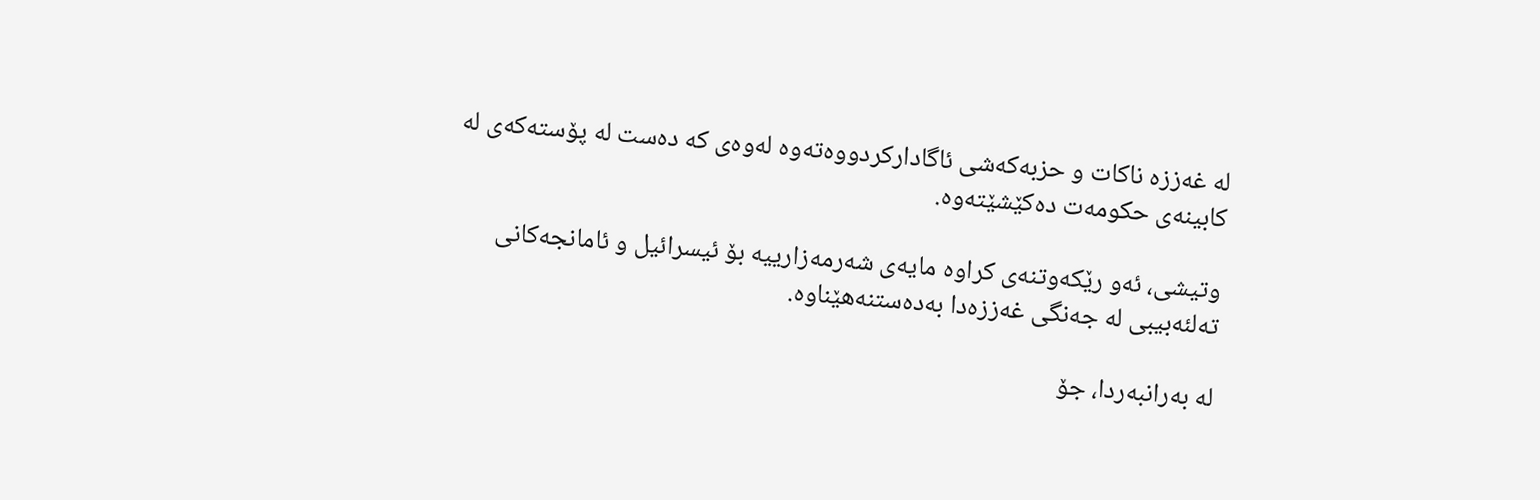لە غەززە ناكات و حزبەكەشی ئاگاداركردووەتەوە لەوەی كە دەست لە پۆستەكەی لە كابینەی حكومەت دەكێشێتەوە.

وتیشی، ئەو رێكەوتنەی كراوە مایەی شەرمەزارییە بۆ ئیسرائیل و ئامانجەكانی تەلئەبیبی لە جەنگی غەززەدا بەدەستنەهێناوە.

لە بەرانبەردا، جۆ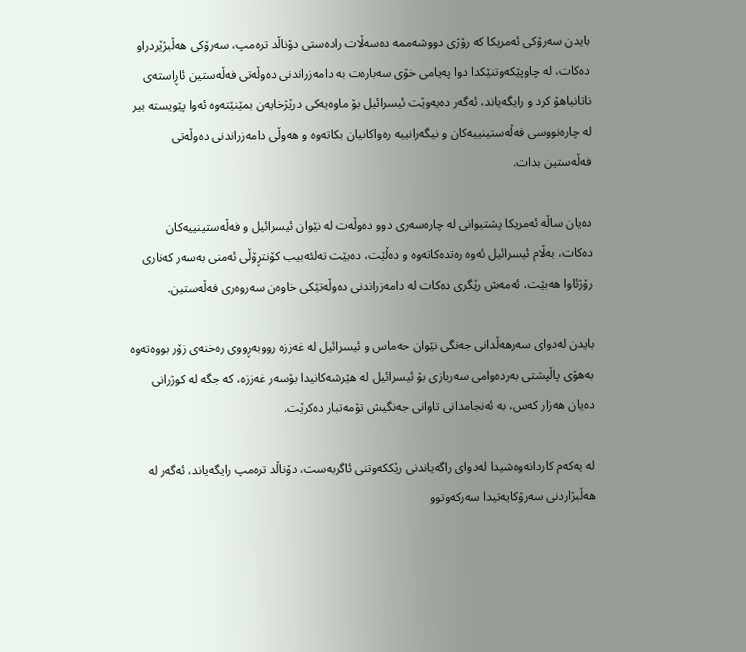بایدن سەرۆكی ئەمریكا كە رۆژی دووشەممە دەسەڵات رادەستی دۆناڵد ترەمپ، سەرۆكی هەڵبژێردراو دەكات، لە چاوپێكەوتنێكدا دوا پەیامی خۆی سەبارەت بە دامەزراندنی دەوڵەتی فەڵەستین ئاڕاستەی ناتانیاهۆ كرد و رایگەیاند، ئەگەر دەیەوێت ئیسرائیل بۆ ماوەیەكی درێژخایەن بمێنێتەوە ئەوا پێویستە بیر لە چارەنووسی فەڵەستینییەكان و نیگەرانییە رەواكانیان بكاتەوە و هەوڵی دامەزراندنی دەوڵەتی فەڵەستین بدات.

دەیان ساڵە ئەمریكا پشتیوانی لە چارەسەری دوو دەوڵەت لە نێوان ئیسرائیل و فەڵەستینییەكان دەكات، بەڵام ئیسرائیل ئەوە رەتدەكاتەوە و دەڵێت، دەبێت تەلئەبیب كۆنتڕۆڵی ئەمنی بەسەر كەناری رۆژئاوا هەبێت، ئەمەش رێگری دەكات لە دامەزراندنی دەوڵەتێكی خاوەن سەروەری فەڵەستین.

بایدن لەدوای سەرهەڵدانی جەنگی نێوان حەماس و ئیسرائیل لە غەززە رووبەڕووی رەخنەی زۆر بووەتەوە بەهۆی پاڵپشتی بەردەوامی سەربازی بۆ ئیسرائیل لە هێرشەكانیدا بۆسەر غەززە، كە جگە لە كوژرانی دەیان هەزار كەس، بە ئەنجامدانی تاوانی جەنگیش تۆمەتبار دەكرێت.

لە یەكەم كاردانەوەشیدا لەدوای راگەیاندنی رێككەوتنی ئاگربەست، دۆناڵد ترەمپ رایگەیاند، ئەگەر لە هەڵبژاردنی سەرۆكایەتیدا سەركەوتوو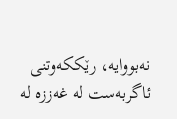نەبووایە، رێككەوتنی ئاگربەست لە غەززە لە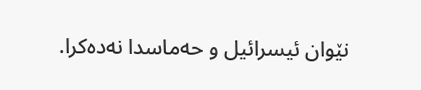نێوان ئیسرائیل و حەماسدا نەدەكرا.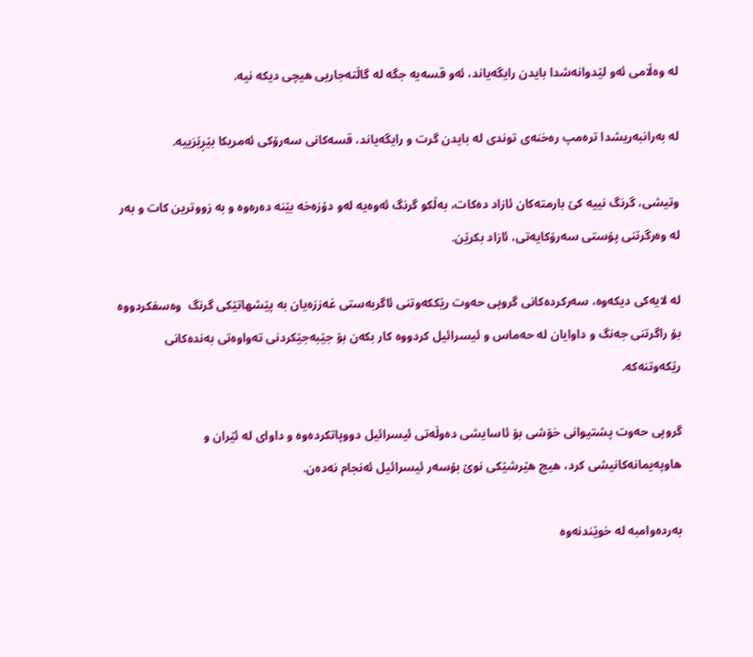لە وەڵامی ئەو لێدوانەشدا بایدن رایگەیاند، ئەو قسەیە جگە لە گاڵتەجاریی هیچی دیكە نیە.

لە بەرانبەریشدا ترەمپ رەخنەی توندی لە بایدن گرت و رایگەیاند، قسەكانی سەرۆكی ئەمریكا بێڕێزییە.

وتیشی، گرنگ نییە كێ بارمتەكان ئازاد دەكات، بەڵكو گرنگ ئەوەیە لەو دۆزەخە بێنە دەرەوە و بە زووترین كات و بەر لە وەرگرتنی پۆستی سەرۆكایەتی، ئازاد بكرێن.

لە لایەكی دیكەوە، سەركردەكانی گروپی حەوت رێككەوتنی ئاگربەستی غەززەیان بە پێشهاتێكی گرنگ  وەسفكردووە بۆ راگرتنی جەنگ و داوایان لە حەماس و ئیسرائیل كردووە كار بكەن بۆ جێبەجێكردنی تەواوەتی بەندەكانی رێكەوتنەكە.

گروپی حەوت پشتیوانی خۆشی بۆ ئاسایشی دەوڵەتی ئیسرائیل دووپاتكردەوە و داوای لە ئێران و هاوپەیمانەكانیشی كرد، هیچ هێرشێكی نوێ بۆسەر ئیسرائیل ئەنجام نەدەن.

بەردەوامبە لە خوێندنەوە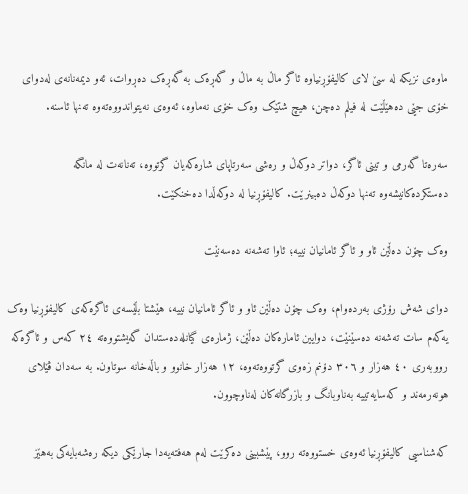ماوەی نزیکە لە سێ لای کالیفۆڕنیاوە ئاگر ماڵ بە ماڵ و گەڕەک بە گەڕەک دەڕوات، ئەو دیمەنانەی لەدوای خۆی جێی دەهێڵێت لە فیلم دەچن، هیچ شتێک وەک خۆی نەماوە، ئەوەی نەیتواندووەتەوە تەنها ئاسنە.

سەرەتا گەرمی و تینی ئاگر، دواتر دوکەڵ و رەشی سەرتاپای شارەکەیان گرتووە، تەنانەت لە مانگە دەستکردەکانیشەوە تەنها دوکەڵ دەبینرێت. کالیفۆڕنیا لە دوکەڵدا دەخنکێت.

وەک چۆن دەڵێن ئاو و ئاگر ئامانیان نییە؛ ئاوا تەشەنە دەسەنێت

دوای شەش رۆژی بەردەوام، وەک چۆن دەڵێن ئاو و ئاگر ئامانیان نییە، هێشتا بڵێسەی ئاگرەکەی کالیفۆڕنیا وەک یەکەم سات تەشەنە دەسێنێت، دوایین ئامارەکان دەڵێن، ژمارەی گیانلەدەستدان گەیشتووەتە ٢٤ کەس و ئاگرەکە رووبەری ٤٠ هەزار و ٣٠٦ دۆنم زەوی گرتووەتەوە، ١٢ هەزار خانوو و باڵەخانە سوتاون. بە سەدان ڤێلای هونەرمەند و کەسایەتییە بەناوبانگ و بازرگانەکان لەناوچوون.

کەشناسیی کالیفۆڕنیا ئەوەی خستووەتە روو، پێشبینی دەکرێت لەم هەفتەیەدا جارێکی دیکە رەشەبایەکی بەهێز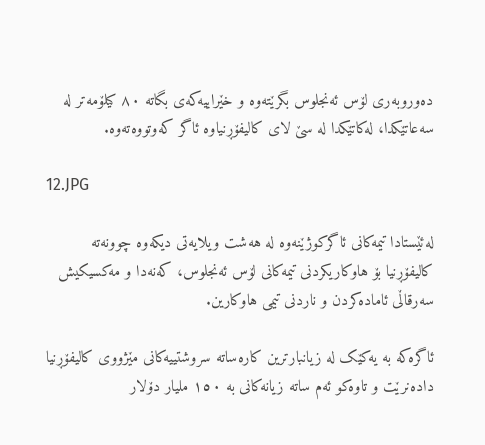دەوروبەری لۆس ئەنجلوس بگرێتەوە و خێراییەکەی بگاتە ٨٠ کیلۆمەتر لە سەعاتێکدا، لەکاتێکدا لە سێ لای کالیفۆڕنیاوە ئاگر کەوتووەتەوە.

12.JPG

لەئێستادا تیمەکانی ئاگرکوژێنەوە لە هەشت ویلایەتی دیکەوە چوونەتە کالیفۆڕنیا بۆ هاوکاریکردنی تیمەکانی لۆس ئەنجلوس، کەنەدا و مەکسیکیش سەرقاڵی ئامادەکردن و ناردنی تیمی هاوکارین.

ئاگرەکە بە یەکێک لە زیانبارترین کارەساتە سروشتییەکانی مێژووی کالیفۆڕنیا دادەنرێت و تاوەکو ئەم ساتە زیانەکانی بە ١٥٠ ملیار دۆلار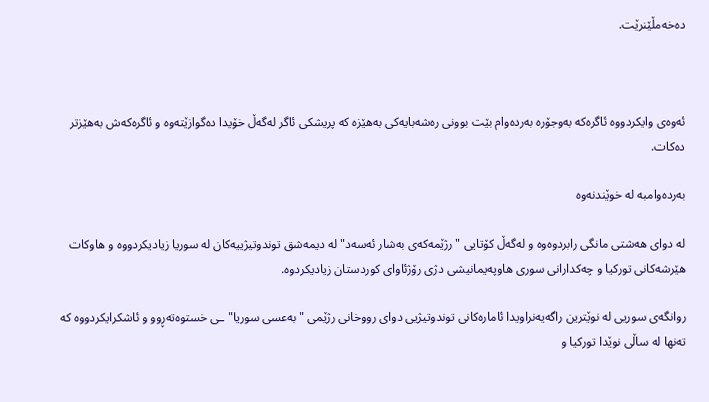دەخەمڵێنرێت.



ئەوەی وایکردووە ئاگرەکە بەوجۆرە بەردەوام بێت بوونی رەشەبایەکی بەهێزە کە پریشکی ئاگر لەگەڵ خۆیدا دەگوازێتەوە و ئاگرەکەش بەهێزتر دەکات.

بەردەوامبە لە خوێندنەوە

لە دوای هەشتی مانگی رابردوەوە و لەگەڵ كۆتایی "رژێمەكەی بەشار ئەسەد" لە دیمەشق توندوتیژییەكان لە سوریا زیادیكردووە و هاوكات هێرشەكانی توركیا و چەكدارانی سوری هاوپەیمانیشی دژی رۆژئاوای كوردستان زیادیكردوە.

روانگەی سوریی لە نوێترین راگەیەنراویدا ئامارەكانی توندوتیژیی دوای رووخانی رژێمی "بەعسی سوریا"ـی خستوەتەڕوو و ئاشكرایكردووە كە تەنها لە ساڵی نوێدا توركیا و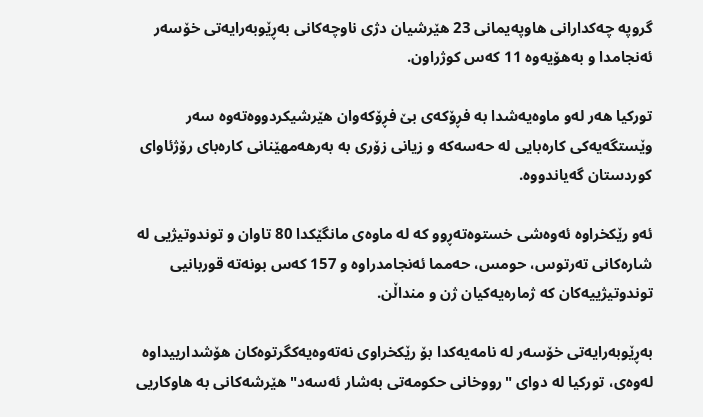گروپە چەكدارانی هاوپەیمانی 23 هێرشیان دژی ناوچەكانی بەڕێوبەرایەتی خۆسەر ئەنجامدا و بەهۆیەوە 11 كەس كوژراون.

توركیا هەر لەو ماوەیەشدا بە فڕۆكەی بێ فڕۆكەوان هێرشیكردووەتەوە سەر وێستگەیەكی كارەبایی لە حەسەكە و زیانی زۆری بە بەرهەمهێنانی كارەبای رۆژئاوای كوردستان گەیاندووە.

ئەو رێكخراوە ئەوەشی خستوەتەڕوو كە لە ماوەی مانگێكدا 80 تاوان و توندوتیژیی لە شارەكانی تەرتوس، حومس، حەمما ئەنجامدراوە و 157 كەس بونەتە قوربانیی توندوتیژییەكان كە ژمارەیەكیان ژن و منداڵن.

بەڕێوبەرایەتی خۆسەر لە نامەیەكدا بۆ رێكخراوی نەتەوەیەكگرتوەكان هۆشدارییداوە لەوەی، توركیا لە دوای "رووخانی حکومەتی بەشار ئەسەد" هێرشەكانی بە هاوكاریی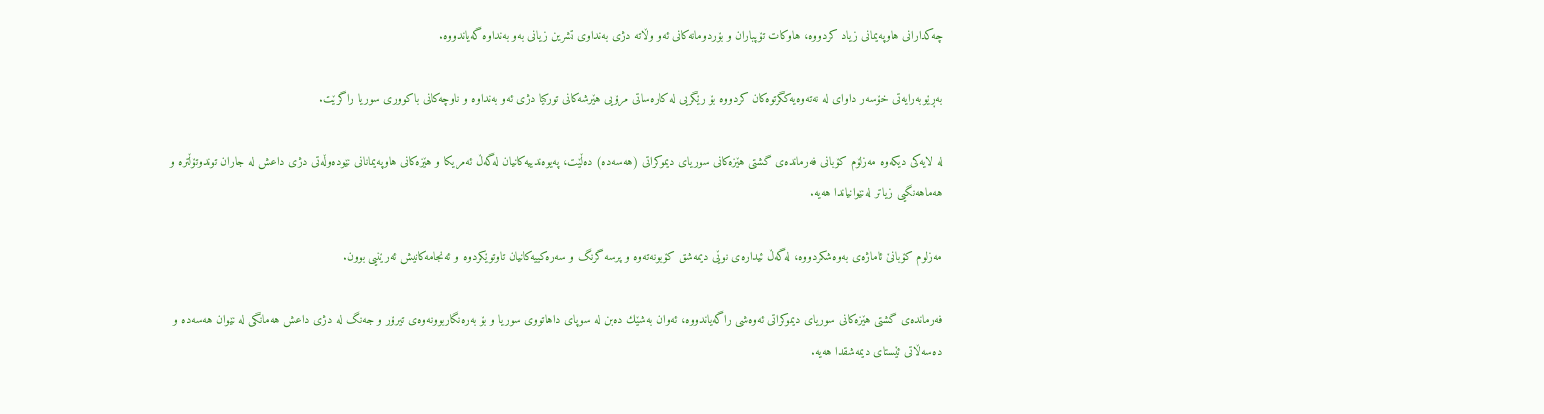چەكدارانی هاوپەیمانی زیاد كردووە، هاوكات تۆپباران و بۆردومانەكانی ئەو وڵاتە دژی بەنداوی تشرین زیانی بەو بەنداوە گەیاندووە.

بەڕێوبەرایەتی خۆسەر داوای لە نەتەوەیەكگرتوەكان كردووە بۆ رێگریی لە كارەساتی مرۆیی هێرشەكانی توركیا دژی ئەو بەنداوە و ناوچەكانی باكووری سوریا راگرێت.

لە لایەكی دیكەوە مەزلۆم كۆبانی فەرماندەی گشتی هێزەكانی سوریای دیموكراتی (هەسەدە) دەڵێت، پەیوەندییەكانیان لەگەڵ ئەمریكا و هێزەكانی هاوپەیمانانی نێودەوڵەتی دژی داعش لە جاران توندوتۆڵترە و هەماهەنگیی زیاتر لەنێوانیاندا هەیە.

مەزلوم كۆبانێ ئاماژەی بەوەشکردووە، لەگەڵ ئیدارەی نوێی دیمەشق كۆبونەتەوە و پرسە گرنگ و سەرەكییەكانیان تاوتوێكردوە و ئەنجامەكانیش ئەرێنیی بوون.

فەرماندەی گشتی هێزەكانی سوریای دیموكراتی ئەوەشی راگەیاندووە، ئەوان بەشێك دەبن لە سوپای داهاتووی سوریا و بۆ بەرەنگاربوونەوەی تیرۆر و جەنگ لە دژی داعش هەمانگی لە نێوان هەسەدە و دەسەڵاتی ئێستای دیمەشقدا هەیە.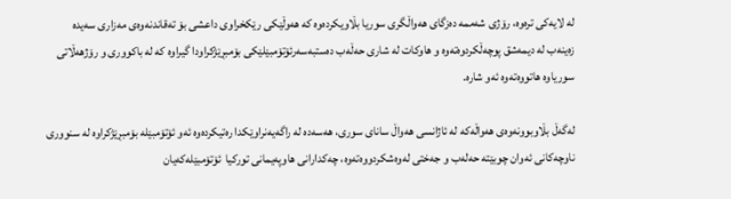لە لایەكی ترەوە، رۆژی شەممە دەزگای هەواڵگری سوریا بڵاویكردەوە كە هەوڵێكی رێكخراوی داعشی بۆ تەقاندنەوەی مەزاری سەیدە زەینەب لە دیمەشق پوچەڵكردوەتەوە و هاوكات لە شاری حەڵەب دەستبەسەرئۆتۆمبێلێكی بۆمبڕێژكراودا گیراوە كە لە باكووری و رۆژهەڵاتی سوریاوە هاتووەتەوە ئەو شارە.

لەگەڵ بڵاوبوونەوەی هەواڵەكە لە ئاژانسی هەواڵ سانای سوری، هەسەدە لە راگەیەنراوێكدا رەتیكردەوە ئەو ئۆتۆمبێلە بۆمبڕێژكراوە لە سنووری ناوچەكانی ئەوان چوبێتە حەلەب و جەختی لەوەشكردووەتەوە، چەكدارانی هاوپەیمانی توركیا  ئۆتۆمبێلەكەیان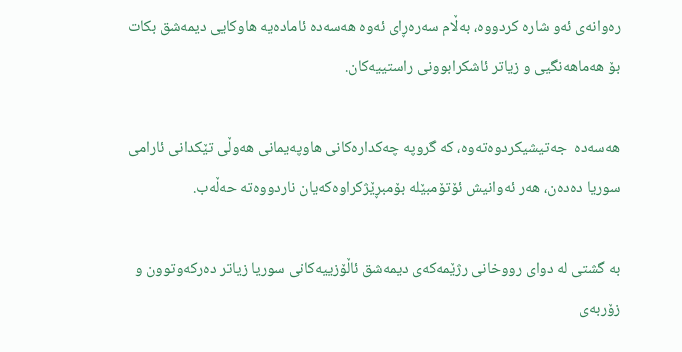رەوانەی ئەو شارە كردووە، بەڵام سەرەڕای ئەوە هەسەدە ئامادەیە هاوكایی دیمەشق بكات بۆ هەماهەنگیی و زیاتر ئاشكرابوونی راستییەكان.

هەسەدە  جەتیشیكردوەتەوە، كە گروپە چەكدارەكانی هاوپەیمانی هەوڵی تێكدانی ئارامی سوریا دەدەن، هەر ئەوانیش ئۆتۆمبێلە بۆمبڕێژكراوەكەیان ناردووەتە حەڵەب.

بە گشتی لە دوای رووخانی رژێمەكەی دیمەشق ئاڵۆزییەكانی سوریا زیاتر دەركەوتوون و زۆربەی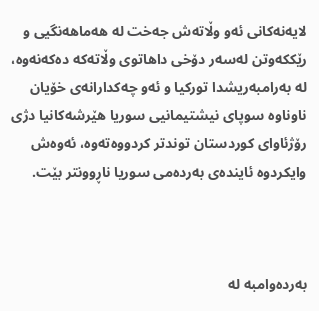لایەنەكانی ئەو وڵاتەش جەخت لە هەماهەنگیی و رێككەوتن لەسەر دۆخی داهاتوی وڵاتەكە دەكەنەوە، لە بەرامبەریشدا توركیا و ئەو چەكدارانەی خۆیان ناوناوە سوپای نیشتیمانیی سوریا هێرشەكانیا دژی رۆژئاوای كوردستان توندتر كردووەتەوە، ئەوەش وایكردوە ئایندەی بەردەمی سوریا ناڕوونتر بێت.



بەردەوامبە لە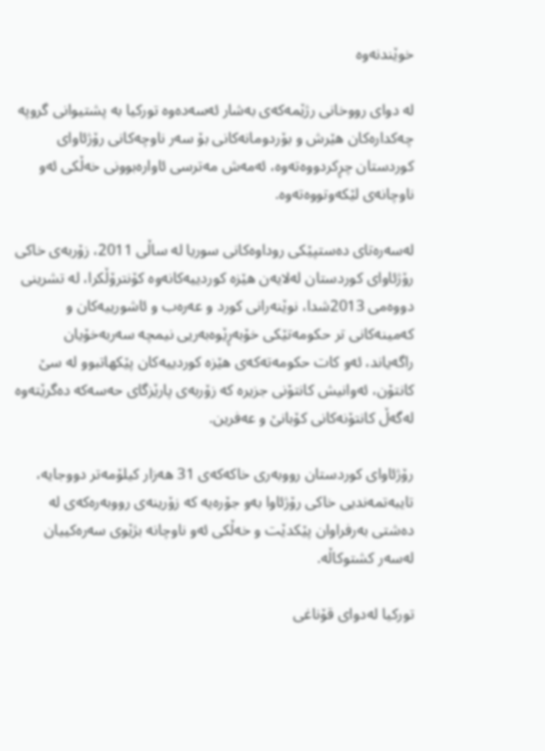خوێندنەوە

لە دوای رووخانی رژێمەکەی بەشار ئەسەدەوە توركیا بە پشتیوانی گروپە چەكدارەكان هێرش و بۆردومانەكانی بۆ سەر ناوچەكانی رۆژئاوای كوردستان چڕكردووەتەوە، ئەمەش مەترسی ئاوارەبوونی خەڵكی ئەو ناوچانەی لێكەوتووەتەوە.

لەسەرەتای دەستپێكی روداوەكانی سوریا لە ساڵی 2011، زۆربەی خاكی رۆژئاوای كوردستان لەلایەن هێزە كوردییەكانەوە كۆنترۆڵكرا، لە تشرینی دووەمی 2013شدا، نوێنەرانی كورد و عەرەب و ئاشورییەكان و كەمینەكانی تر حكومەتێكی خۆبەڕێوەبەریی نیمچە سەربەخۆیان راگەیاند، ئەو كات حكومەتەكەی هێزە كوردییەكان پێكهاتبوو لە سێ كانتۆن، ئەوانیش كانتۆنی جزیرە كە زۆربەی پارێزگای حەسەكە دەگرێتەوە لەگەڵ كانتۆنەكانی كۆبانێ و عەفرین.

رۆژئاوای كوردستان رووبەری خاكەكەی 31 هەزار كیلۆمەتر دووجایە، تایبەتمەندیی خاكی رۆژئاوا بەو جۆرەیە كە زۆرینەی رووبەرەكەی لە دەشتی بەرفراوان پێكدێت و خەڵكی ئەو ناوچانە بژێوی سەرەكییان لەسەر كشتوكاڵە.

توركیا لەدوای قۆناغی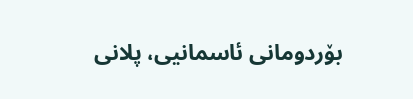بۆردومانی ئاسمانیی، پلانی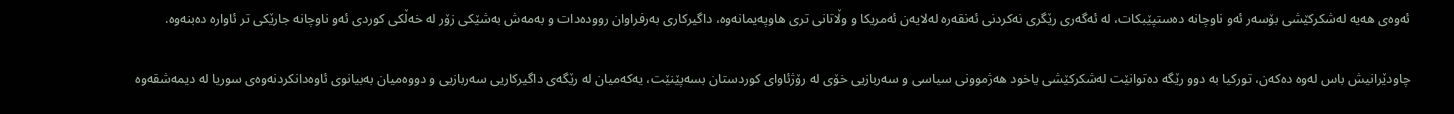ئەوەی هەیە لەشكركێشی بۆسەر ئەو ناوچانە دەستپێبكات، لە ئەگەری رێگری نەكردنی ئەنقەرە لەلایەن ئەمریكا و وڵاتانی تری هاوپەیمانەوە، داگیركاری بەرفراوان روودەدات و بەمەش بەشێكی زۆر لە خەڵكی كوردی ئەو ناوچانە جارێكی تر ئاوارە دەبنەوە.

چاودێرانیش باس لەوە دەكەن، توركیا بە دوو رێگە دەتوانێت لەشكركێشی یاخود هەژموونی سیاسی و سەربازیی خۆی لە رۆژئاوای كوردستان بسەپێنێت، یەكەمیان لە رێگەی داگیركاریی سەربازیی و دووەمیان بەبیانوی ئاوەدانكردنەوەی سوریا لە دیمەشقەوە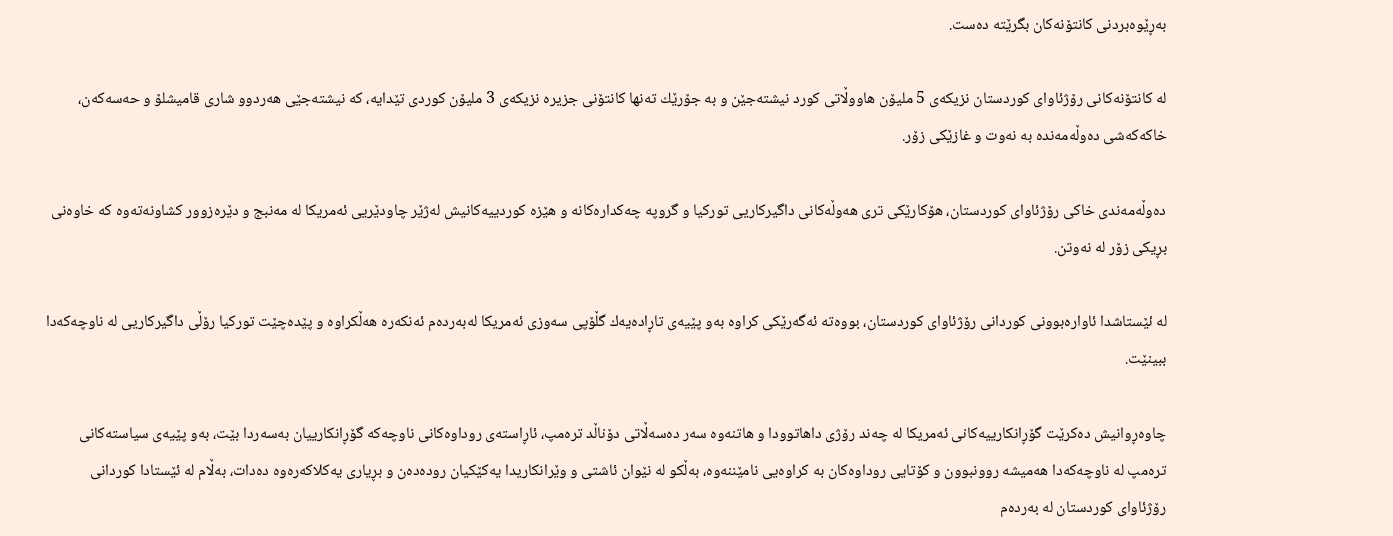بەڕێوەبردنی كانتۆنەكان بگرێتە دەست.

لە كانتۆنەكانی رۆژئاوای كوردستان نزیكەی 5 ملیۆن هاووڵاتی كورد نیشتەجێن و بە جۆرێك تەنها كانتۆنی جزیرە نزیكەی 3 ملیۆن كوردی تێدایە، كە نیشتەجێی هەردوو شاری قامیشلۆ و حەسەكەن، خاكەكەشی دەوڵەمەندە بە نەوت و غازێكی زۆر.

دەوڵەمەندی خاكی رۆژئاوای كوردستان، هۆكارێكی تری هەوڵەكانی داگیركاریی توركیا و گروپە چەكدارەكانە و هێزە كوردییەكانیش لەژێر چاودێریی ئەمریكا لە مەنبج و دێرەزوور كشاونەتەوە كە خاوەنی بڕیكی زۆر لە نەوتن.

لە ئێستاشدا ئاوارەبوونی كوردانی رۆژئاوای كوردستان، بووەتە ئەگەرێكی كراوە بەو پێیەی تاڕادەیەك گڵۆپی سەوزی ئەمریكا لەبەردەم ئەنكەرە هەڵكراوە و پێدەچێت توركیا رۆڵی داگیركاریی لە ناوچەكەدا ببینێت.

چاوەڕوانیش دەكرێت گۆڕانكارییەكانی ئەمریكا لە چەند رۆژی داهاتوودا و هاتنەوە سەر دەسەڵاتی دۆناڵد ترەمپ، ئاڕاستەی روداوەكانی ناوچەكە گۆڕانكارییان بەسەردا بێت، بەو پێیەی سیاستەكانی ترەمپ لە ناوچەكەدا هەمیشە روونبوون و كۆتایی روداوەكان بە كراوەیی نامێننەوە، بەڵكو لە نێوان ئاشتی و وێرانكاریدا یەكێكیان رودەدەن و بڕیاری یەكلاكەرەوە دەدات، بەڵام لە ئێستادا كوردانی رۆژئاوای كوردستان لە بەردەم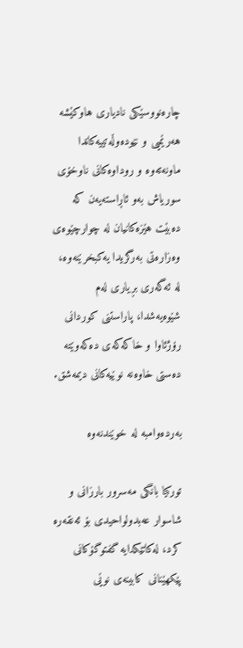چارەنووسێكی نادیاری هاوكێشە هەرێمیی و نێودەوڵەتییەكاندا ماونەتەوە و روداوەكانی ناوخۆی سوریاش بەو ئاڕاستەیەن كە دەبێت ‌هێزەكانیان لە چوارچێوەی وەزارەتی بەرگریدا یەكبخرێنەوە، لە ئەگەری بڕیاری لەم شێوەیەشدا، پاراستنی كوردانی رۆژئاوا و خاكەكەی دەكەوێتە دەستی خاوەنە نوێیەكانی دیمەشق.

بەردەوامبە لە خوێندنەوە

توركیا بانگی مەسرور بارزانی و شاسوار عەبدولواحیدی بۆ ئەنقەرە كرد، لەكاتێكدایە گفتوگۆكانی پێكهێنانی كابینەی نوێی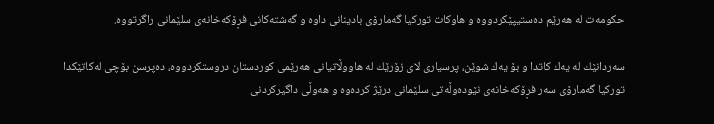حكومەت لە هەرێم دەستیپێكردووە و هاوکات توركیا گەمارۆی بادینانی داوە و گەشتەكانی فڕۆكەخانەی سلێمانی راگرتووە.

سەردانێك لە یەك كاتدا و بۆ یەك شوێن، پرسیاری لای زۆرێك لە هاووڵاتیانی هەرێمی كوردستان دروستكردووە، دەپرسن بۆچی لەكاتێكدا توركیا گەمارۆی سەر فڕۆكەخانەی نێودەوڵەتی سلێمانی درێژ كردەوە و هەوڵی داگیركردنی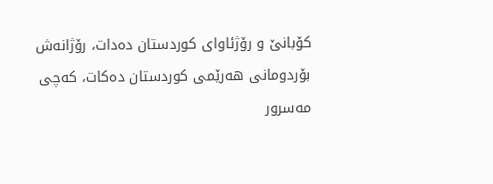كۆبانێ و رۆژئاوای كوردستان دەدات، رۆژانەش بۆردومانی هەرێمی كوردستان دەكات، كەچی مەسرور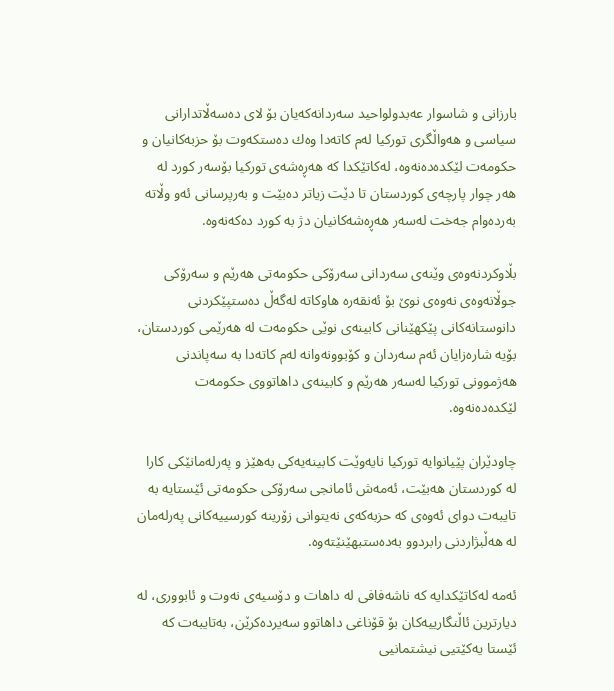بارزانی و شاسوار عەبدولواحید سەردانەكەیان بۆ لای دەسەڵاتدارانی سیاسی و هەواڵگری توركیا لەم كاتەدا وەك دەستكەوت بۆ حزبەكانیان و حكومەت لێكدەدەنەوە، لەكاتێكدا كە هەڕەشەی توركیا بۆسەر كورد لە هەر چوار پارچەی كوردستان تا دێت زیاتر دەبێت و بەرپرسانی ئەو وڵاتە بەردەوام جەخت لەسەر هەڕەشەكانیان دژ بە كورد دەكەنەوە.

بڵاوكردنەوەی وێنەی سەردانی سەرۆكی حكومەتی هەرێم و سەرۆكی جوڵانەوەی نەوەی نوێ بۆ ئەنقەرە هاوكاتە لەگەڵ دەستپێكردنی دانوستانەكانی پێكهێنانی كابینەی نوێی حكومەت لە هەرێمی كوردستان، بۆیە شارەزایان ئەم سەردان و كۆبوونەوانە لەم كاتەدا بە سەپاندنی هەژموونی توركیا لەسەر هەرێم و كابینەی داهاتووی حكومەت لێكدەدەنەوە.

چاودێران پێیانوایە توركیا نایەوێت كابینەیەكی بەهێز و پەرلەمانێكی كارا لە كوردستان هەبێت، ئەمەش ئامانجی سەرۆكی حكومەتی ئێستایە بە تایبەت دوای ئەوەی كە حزبەكەی نەیتوانی زۆرینە كورسییەكانی پەرلەمان لە هەڵبژاردنی رابردوو بەدەستبهێنێتەوە.

ئەمە لەكاتێكدایە كە ناشەفافی لە داهات و دۆسیەی نەوت و ئابووری، لە دیارترین ئاڵنگارییەكان بۆ قۆناغی داهاتوو سەیردەكرێن، بەتایبەت كە ئێستا یەكێتیی نیشتمانیی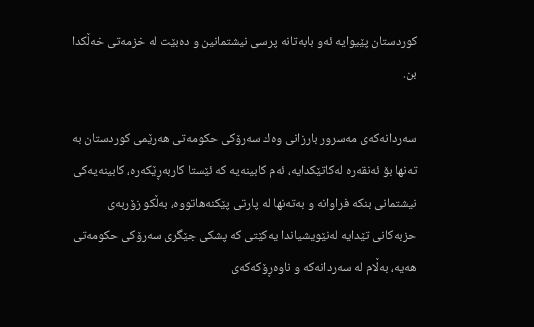كوردستان پێیوایە ئەو بابەتانە پرسی نیشتمانین و دەبێت لە خزمەتی خەڵكدا بن.

سەردانەكەی مەسرور بارزانی وەك سەرۆكی حكومەتی هەرێمی كوردستان بە تەنها بۆ ئەنقەرە لەكاتێكدایە، ئەم كابینەیە كە ئێستا كاربەڕێكەرە، كابینەیەكی نیشتمانی بنكە فراوانە و بەتەنها لە پارتی پێكنەهاتووە، بەڵكو زۆربەی حزبەكانی تێدایە لەنێویشیاندا یەكێتی كە پشكی جێگری سەرۆكی حكومەتی هەیە، بەڵام لە سەردانەكە و ناوەڕۆكەكەی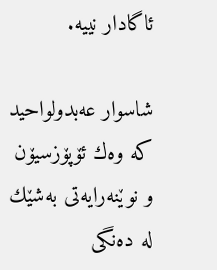ئاگادار نییە.

شاسوار عەبدولواحید كە وەك ئۆپۆزسیۆن و نوێنەرایەتی بەشێك لە دەنگی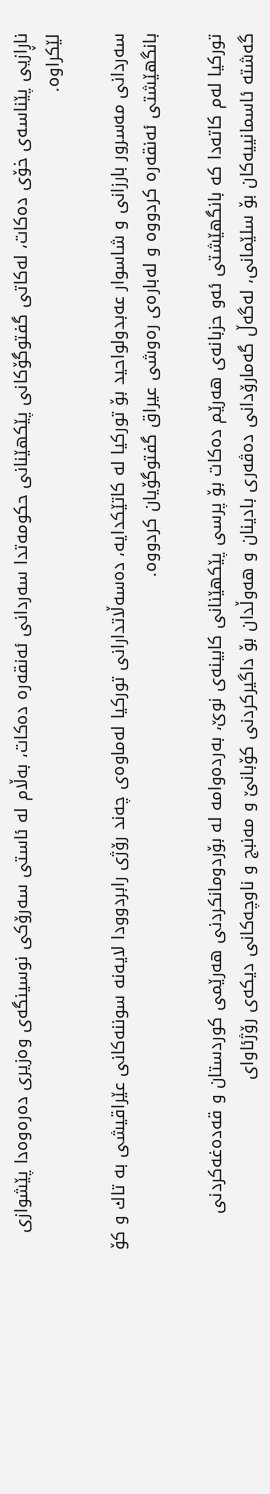ناڕازیی پێناسەی خۆی دەكات، لەكاتی گفتوگۆكانی پێكهێنانی حكومەتدا سەردانی ئەنقەرە دەكات، بەڵام لە ئاستی سەرۆكی نوسینگەی وەزیری دەرەوەدا پێشوازی لێكراوە.

سەردانی مەسرور بارزانی و شاسوار عەبدولواحید بۆ توركیا لە كاتێكدایە، دەسەڵاتدارانی توركیا لەماوەی چەند رۆژی رابردوودا لایەنە سوننەكانی عێراقیشی بە تاك و كۆ بانگهێشتی ئەنقەرە كردووە و لەبارەی رەوشی عیراق گفتوگۆیان كردووە.

توركیا لەم كاتەدا كە بانگهێشتی ئەو حزبانەی هەرێم دەكات بۆ پرسی پێكهێنانی كابینەی نوێ، بەردەوامە لە بۆردومانكردنی هەرێمی كوردستان و قەدەغەكردنی گەشتە ئاسمانییەكان بۆ سلێمانی، لەگەڵ گەمارۆدانی دەڤەری بادینان و هەوڵدان بۆ داگیركردنی كۆبانێ و مەنبج و ناوچەكانی دیكەی رۆژئاوای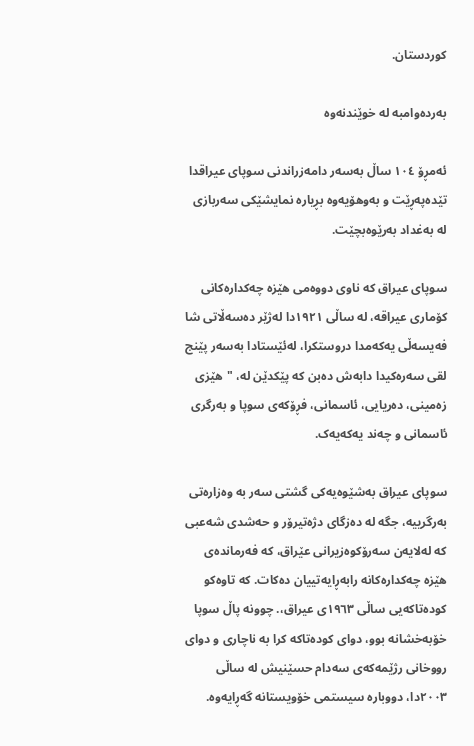كوردستان.

بەردەوامبە لە خوێندنەوە

ئەمڕۆ ١٠٤ ساڵ بەسەر دامەزراندنی سوپای عیراقدا تێدەپەڕێت و بەوهۆیەوە بڕیارە نمایشێکی سەربازی لە بەغداد بەرێوەبچێت.

سوپای عیراق کە ناوی دووەمی هێزە چەکدارەکانی کۆماری عیراقە، لە ساڵی ١٩٢١دا لەژێر دەسەڵاتی شا فەیسەڵی یەکەمدا دروستکرا، لەئێستادا بەسەر پێنج لقی سەرەکیدا دابەش دەبن کە پێکدێن لە، "هێزی زەمینی، دەریایی، ئاسمانی، فڕۆکەی سوپا و بەرگری ئاسمانی و چەند یەکەیەک.

سوپای عیراق بەشێوەیەکی گشتی سەر بە وەزارەتی بەرگرییە، جگە لە دەزگای دژەتیرۆر و حەشدی شەعبی کە لەلایەن سەرۆکوەزیرانی عێراق، کە فەرماندەی هێزە چەکدارەکانە رابەڕایەتییان دەکات. کە تاوەکو کودەتاکەیی ساڵی ١٩٦٣ی عیراق،. چوونە پاڵ سوپا خۆبەخشانە بوو، دوای کودەتاکە کرا بە ناچاری و دوای رووخانی رژێمەکەی سەدام حسێنیش لە ساڵی ٢٠٠٣دا، دووبارە سیستمی خۆویستانە گەڕایەوە.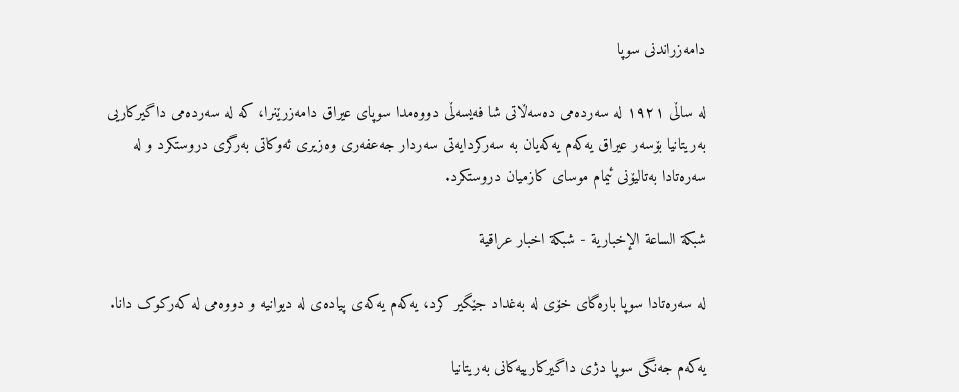دامەزراندنی سوپا

لە ساڵی ١٩٢١ لە سەردەمی دەسەڵاتی شا فەیسەڵی دووەمدا سوپای عیراق دامەزرێنرا، کە لە سەردەمی داگیرکاریی بەریتانیا بۆسەر عیراق یەکەم یەکەیان بە سەرکردایەتی سەردار جەعفەری وەزیری ئەوکاتی بەرگری دروستکرد و لە سەرەتادا بەتالیۆنی ئیمام موسای کازمیان دروستکرد.

شبكة الساعة الإخبارية - شبكة اخبار عراقية

لە سەرەتادا سوپا بارەگای خۆی لە بەغداد جێگیر کرد، یەکەم یەکەی پیادەی لە دیوانیە و دووەمی لە کەرکوک دانا.

یەکەم جەنگی سوپا دژی داگیرکارییەکانی بەریتانیا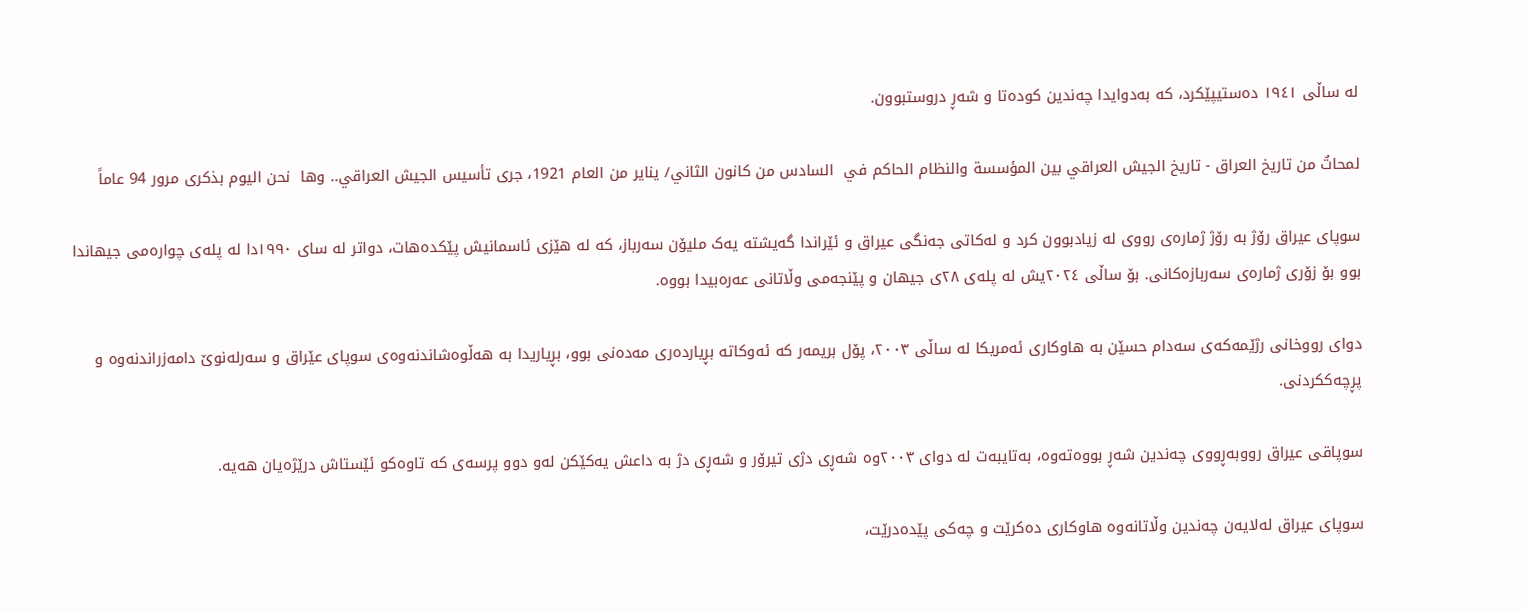لە ساڵی ١٩٤١ دەستیپێکرد، کە بەدوایدا چەندین کودەتا و شەڕ دروستبوون.

لمحاتٌ من تاريخ العراق - تاريخ الجيش العراقي بين المؤسسة والنظام الحاكم في  السادس من كانون الثاني/ يناير من العام 1921، جرى تأسيس الجيش العراقي.. وها  نحن اليوم بذكرى مرور 94 عاماً

سوپای عیراق رۆژ بە رۆژ ژمارەی رووی لە زیادبوون کرد و لەکاتی جەنگی عیراق و ئێراندا گەیشتە یەک ملیۆن سەرباز، کە لە هێزی ئاسمانیش پێکدەهات، دواتر لە سای ١٩٩٠دا لە پلەی چوارەمی جیهاندا بوو بۆ زۆری ژمارەی سەربازەکانی. بۆ ساڵی ٢٠٢٤یش لە پلەی ٢٨ی جیهان و پێنجەمی وڵاتانی عەرەبیدا بووە.

دوای رووخانی رژێمەکەی سەدام حسێن بە هاوکاری ئەمریکا لە ساڵی ٢٠٠٣، پۆل بریمەر کە ئەوکاتە بڕیاردەری مەدەنی بوو، بڕیاریدا بە هەڵوەشاندنەوەی سوپای عێراق و سەرلەنوێ دامەزراندنەوە و پڕچەککردنی.

سوپاقی عیراق رووبەڕووی چەندین شەڕ بووەتەوە، بەتایبەت لە دوای ٢٠٠٣وە شەڕی دژی تیرۆر و شەڕی دژ بە داعش یەکێکن لەو دوو پرسەی کە تاوەکو ئێستاش درێژەیان هەیە.

سوپای عیراق لەلایەن چەندین وڵاتانەوە هاوکاری دەکرێت و چەکی پێدەدرێت،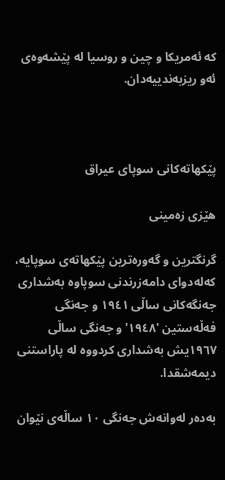کە ئەمریکا و چین و روسیا لە پێشەوەی ئەو ریزبەندییەدان.



پێکهاتەکانی سوپای عیراق

هێزی زەمینی

گرنگترین و گەورەترین پێکهاتەی سوپایە، کەلەدوای دامەزرندنی سوپاوە بەشداری جەنگەکانی ساڵی ١٩٤١ و جەنگی فەڵەستین '١٩٤٨' و جەنگی ساڵی ١٩٦٧یش بەشداری کردووە لە پاراستنی دیمەشقدا.

بەدەر لەوانەش جەنگی ١٠ ساڵەی نێوان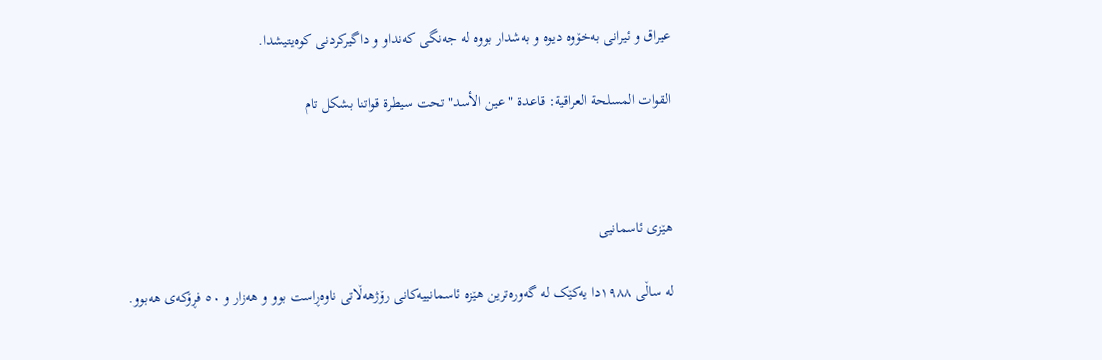عیراق و ئیرانی بەخۆوە دیوە و بەشدار بووە لە جەنگی کەنداو و داگیرکردنی کوەیتیشدا.

القوات المسلحة العراقية: قاعدة "عين الأسد" تحت سيطرة قواتنا بشكل تام



هێزی ئاسمانیی

لە ساڵی ١٩٨٨دا یەکێک لە گەورەترین هێزە ئاسمانییەکانی رۆژهەڵاتی ناوەڕاست بوو و هەزار و ٥٠ فڕۆکەی هەبوو.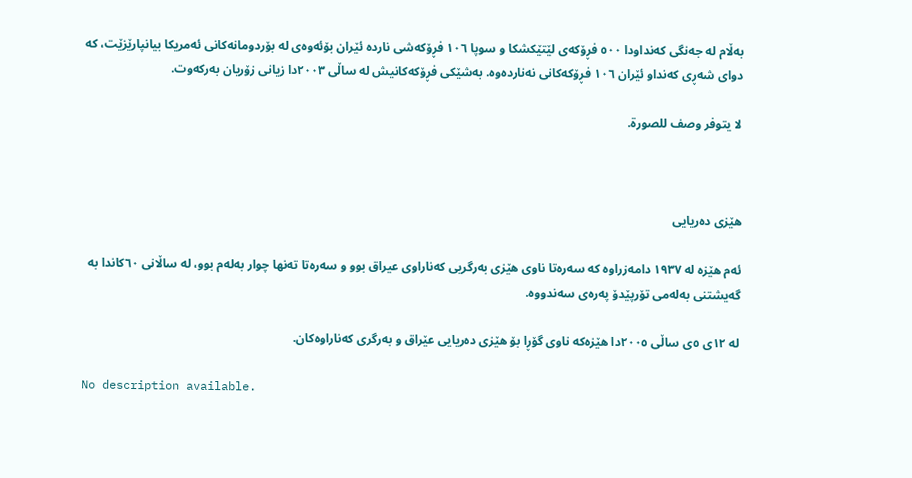بەڵام لە جەنگی کەنداودا ٥٠٠ فڕۆکەی لێتێکشکا و سوپا ١٠٦ فڕۆکەشی ناردە ئێران بۆئەوەی لە بۆردومانەکانی ئەمریکا بیانپارێزێت، کە دوای شەڕی کەنداو ئێران ١٠٦ فڕۆکەکانی نەناردەوە. بەشێکی فڕۆکەکانیش لە ساڵی ٢٠٠٣دا زیانی زۆریان بەرکەوت.

لا يتوفر وصف للصورة.



هێزی دەریایی

ئەم هێزە لە ١٩٣٧ دامەزراوە کە سەرەتا ناوی هێزی بەرگریی کەناراوی عیراق بوو و سەرەتا تەنها چوار بەلەم بوو، لە ساڵانی ٦٠کاندا بە گەیشتنی بەلەمی تۆرپێدۆ پەرەی سەندووە.

لە ١٢ی ٥ی ساڵی ٢٠٠٥دا هێزەکە ناوی گۆڕا بۆ هێزی دەریایی عێراق و بەرگری کەناراوەکان.

No description available.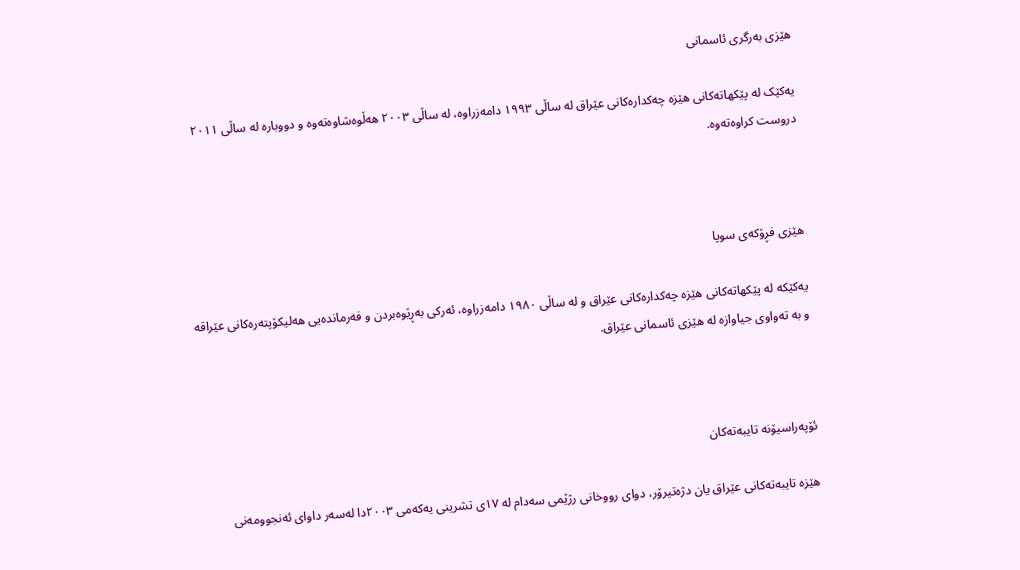هێزی بەرگری ئاسمانی

یەکێک لە پێکهاتەکانی هێزە چەکدارەکانی عێراق لە ساڵی ١٩٩٣ دامەزراوە، لە ساڵی ٢٠٠٣ هەڵوەشاوەتەوە و دووبارە لە ساڵی ٢٠١١ دروست کراوەتەوە.



هێزی فڕۆکەی سوپا

یەکێکە لە پێکهاتەکانی هێزە چەکدارەکانی عێراق و لە ساڵی ١٩٨٠ دامەزراوە، ئەرکی بەڕێوەبردن و فەرماندەیی هەلیکۆپتەرەکانی عێراقە و بە تەواوی جیاوازە لە هێزی ئاسمانی عێراق.



ئۆپەراسیۆنە تایبەتەکان

هێزە تایبەتەکانی عێراق یان دژەتیرۆر، دوای رووخانی رژێمی سەدام لە ١٧ی تشرینی یەکەمی ٢٠٠٣دا لەسەر داوای ئەنجوومەنی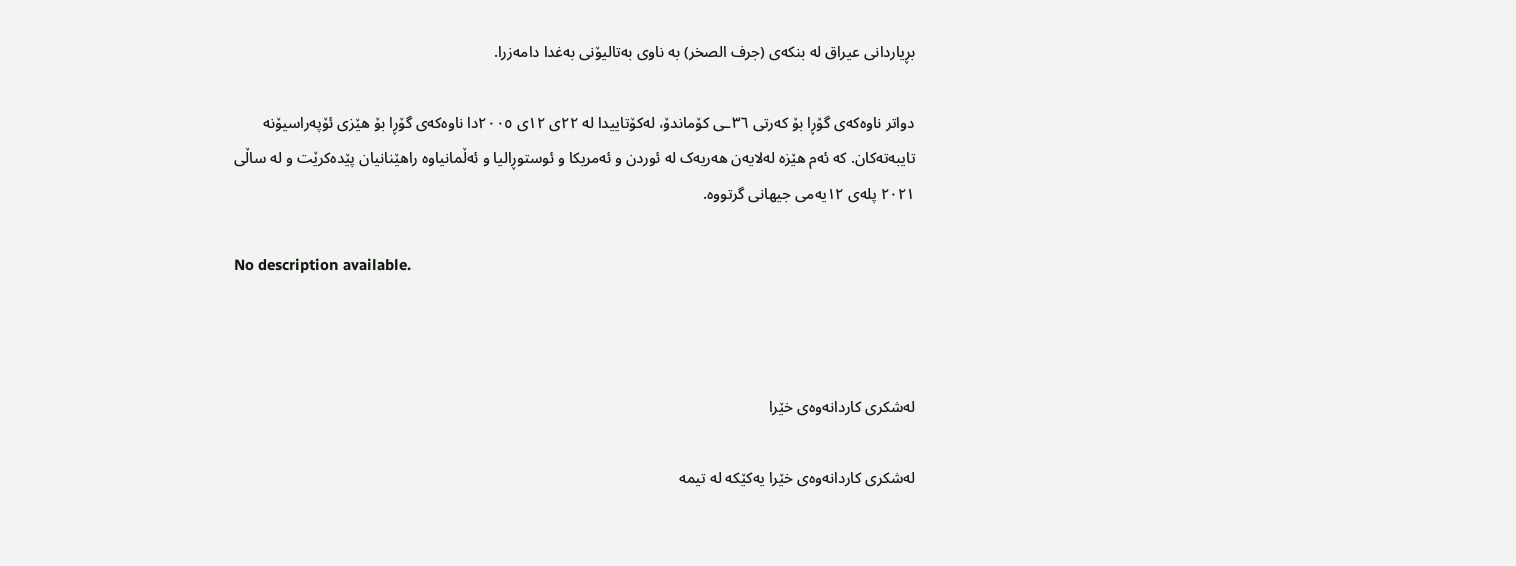بڕیاردانی عیراق لە بنکەی (جرف الصخر) بە ناوی بەتالیۆنی بەغدا دامەزرا.

دواتر ناوەکەی گۆڕا بۆ کەرتی ٣٦ـی کۆماندۆ، لەکۆتاییدا لە ٢٢ی ١٢ی ٢٠٠٥دا ناوەکەی گۆڕا بۆ هێزی ئۆپەراسیۆنە تایبەتەکان. کە ئەم هێزە لەلایەن هەریەک لە ئوردن و ئەمریکا و ئوستوڕالیا و ئەڵمانیاوە راهێنانیان پێدەکرێت و لە ساڵی ٢٠٢١ پلەی ١٢یەمی جیهانی گرتووە.

No description available.



لەشکری کاردانەوەی خێرا

لەشکری کاردانەوەی خێرا یەکێکە لە تیمە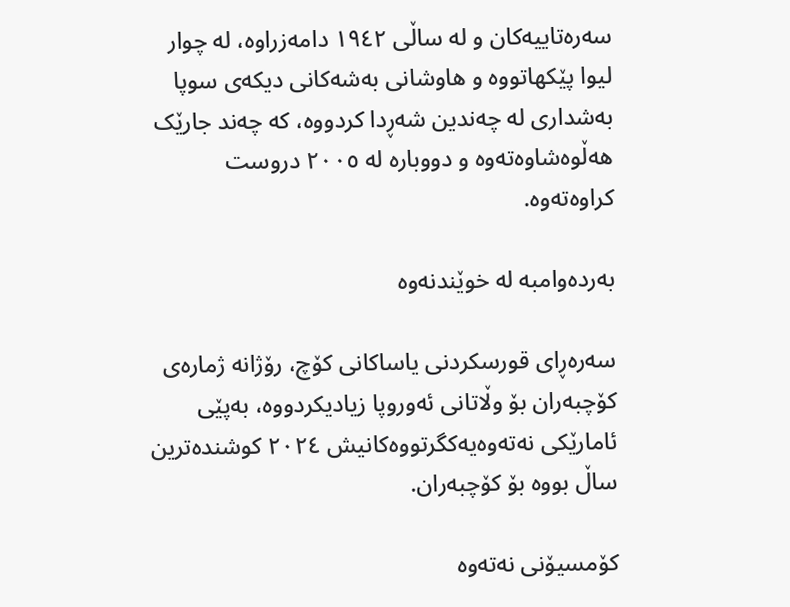سەرەتاییەکان و لە ساڵی ١٩٤٢ دامەزراوە، لە چوار لیوا پێکهاتووە و هاوشانی بەشەکانی دیکەی سوپا بەشداری لە چەندین شەڕدا کردووە، کە چەند جارێک هەڵوەشاوەتەوە و دووبارە لە ٢٠٠٥ دروست کراوەتەوە.

بەردەوامبە لە خوێندنەوە

سەرەڕای قورسكردنی یاساكانی كۆچ، رۆژانە ژمارەی كۆچبەران بۆ وڵاتانی ئەوروپا زیادیكردووە، بەپێی ئامارێكی نەتەوەیەكگرتووەكانیش ٢٠٢٤ كوشندەترین ساڵ بووە بۆ كۆچبەران.

كۆمسیۆنی نەتەوە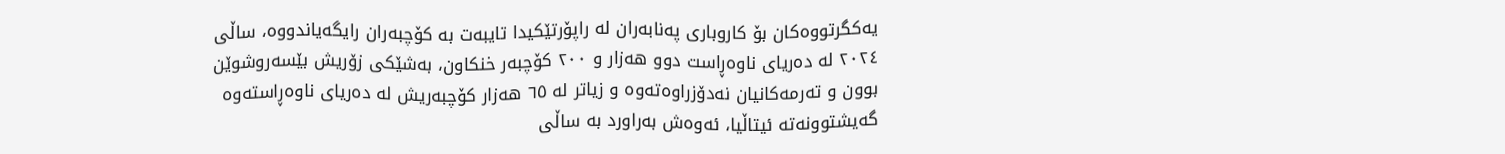یەكگرتووەكان بۆ كاروباری پەنابەران لە راپۆرتێكیدا تایبەت بە كۆچبەران رایگەیاندووە، ساڵی ٢٠٢٤ لە دەریای ناوەڕاست دوو هەزار و ٢٠٠ كۆچبەر خنكاون، بەشێكی زۆریش بێسەروشوێن بوون و تەرمەكانیان نەدۆزراوەتەوە و زیاتر لە ٦٥ هەزار كۆچبەریش لە دەریای ناوەڕاستەوە گەیشتوونەتە ئیتاڵیا، ئەوەش بەراورد بە ساڵی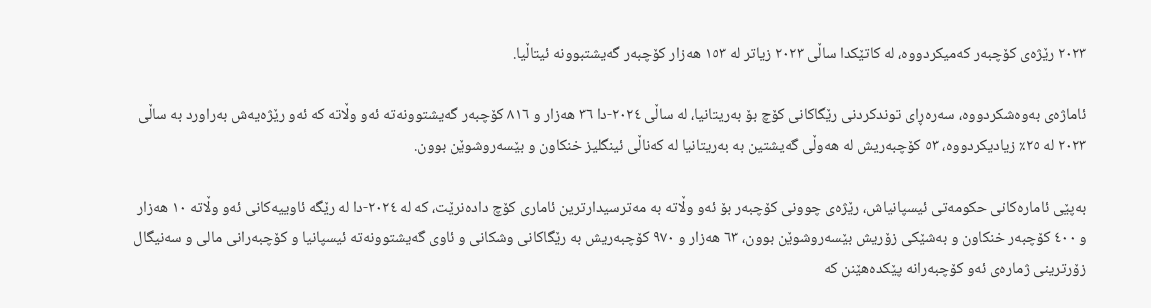٢٠٢٣ رێژەی كۆچبەر كەمیكردووە، لە كاتێكدا ساڵی ٢٠٢٣ زیاتر لە ١٥٣ هەزار كۆچبەر گەیشتبوونە ئیتاڵیا.

ئاماژەی بەوەشكردووە، سەرەڕای توندكردنی رێگاكانی كۆچ بۆ بەریتانیا، لە ساڵی ٢٠٢٤-دا ٣٦ هەزار و ٨١٦ كۆچبەر گەیشتوونەتە ئەو وڵاتە كە ئەو رێژەیەش بەراورد بە ساڵی ٢٠٢٣ لە ٢٥٪ زیادیكردووە، ٥٣ كۆچبەریش لە هەوڵی گەیشتین بە بەریتانیا لە كەناڵی ئینگلیز خنكاون و بێسەروشوێن بوون.

بەپێی ئامارەكانی حكومەتی ئیسپانیاش، رێژەی چوونی كۆچبەر بۆ ئەو وڵاتە بە مەترسیدارترین ئاماری كۆچ دادەنرێت، كە لە ٢٠٢٤-دا لە رێگە ئاوییەكانی ئەو وڵاتە ١٠ هەزار و ٤٠٠ كۆچبەر خنكاون و بەشێكی زۆریش بێسەروشوێن بوون، ٦٣ هەزار و ٩٧٠ كۆچبەریش بە رێگاكانی وشكانی و ئاوی گەیشتوونەتە ئیسپانیا و كۆچبەرانی مالی و سەنیگال زۆرترینی ژمارەی ئەو كۆچبەرانە پێكدەهێنن كە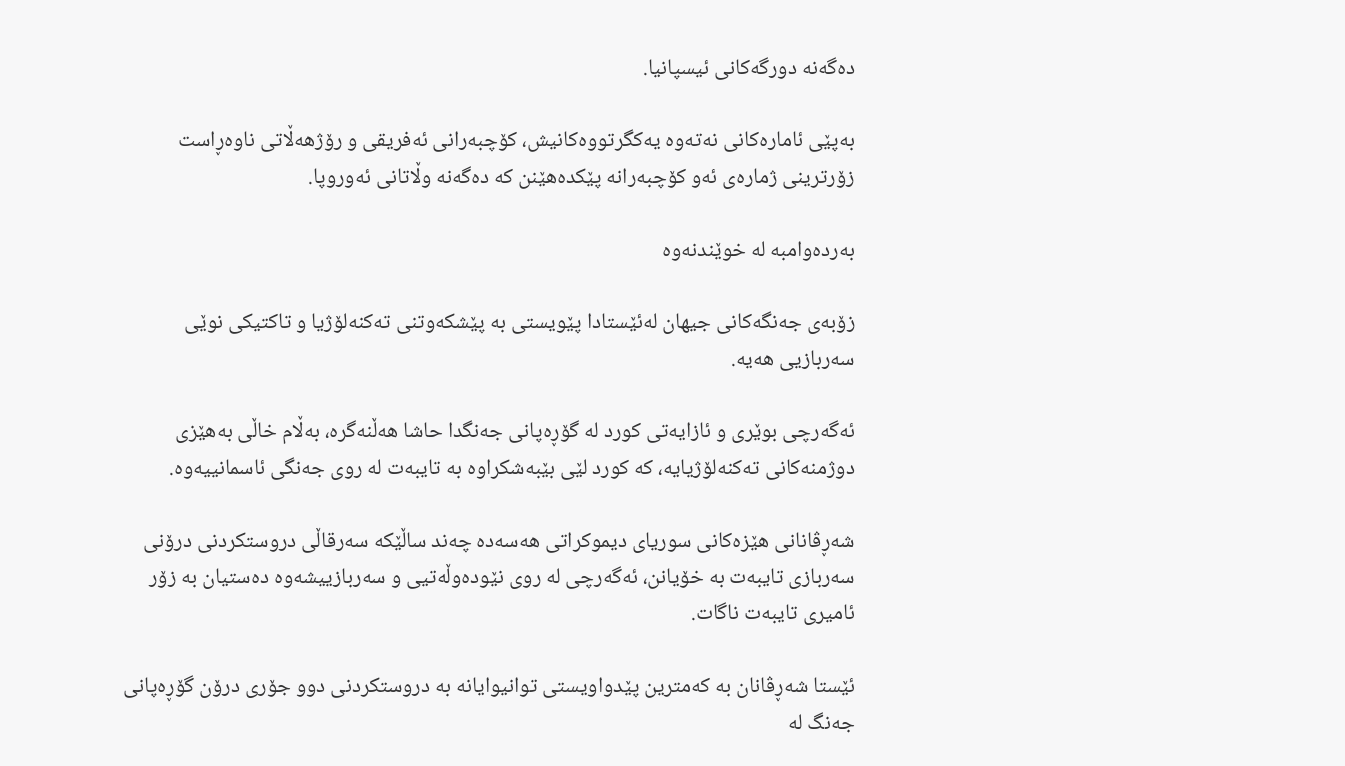دەگەنە دورگەكانی ئیسپانیا.

بەپێی ئامارەكانی نەتەوە یەكگرتووەكانیش، كۆچبەرانی ئەفریقی و رۆژهەڵاتی ناوەڕاست زۆرترینی ژمارەی ئەو كۆچبەرانە پێكدەهێنن كە دەگەنە وڵاتانی ئەوروپا.

بەردەوامبە لە خوێندنەوە

زۆبەی جەنگەكانی جیهان لەئێستادا پێویستی بە پێشكەوتنی تەكنەلۆژیا و تاكتیكی نوێی سەربازیی هەیە.

ئەگەرچی بوێری و ئازایەتی كورد لە گۆڕەپانی جەنگدا حاشا هەڵنەگرە، بەڵام خاڵی بەهێزی دوژمنەكانی تەكنەلۆژیایە، كە كورد لێی بێبەشكراوە بە تایبەت لە روی جەنگی ئاسمانییەوە.

شەڕڤانانی هێزەكانی سوریای دیموكراتی هەسەدە چەند ساڵێكە سەرقاڵی دروستكردنی درۆنی سەربازی تایبەت بە خۆیانن، ئەگەرچی لە روی نێودەوڵەتیی و سەربازییشەوە دەستیان بە زۆر ئامیری تایبەت ناگات.

ئێستا شەڕڤانان بە كەمترین پێدواویستی توانیوایانە بە دروستكردنی دوو جۆری درۆن گۆڕەپانی جەنگ لە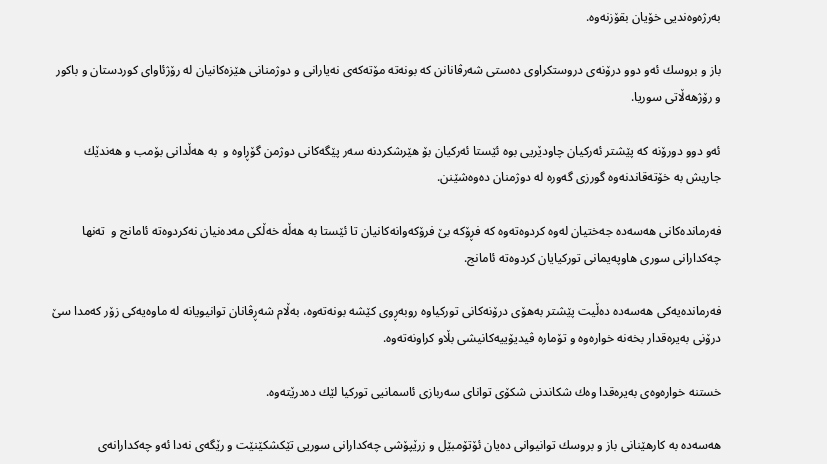بەرژەوەندیی خۆیان بقۆزنەوە.

باز و بروسك ئەو دوو درۆنەی دروستكراوی دەستی شەرڤانانن كە بونەتە مۆتەكەی نەیارانی و دوژمنانی هێزەكانیان لە رۆژئاوای كوردستان و باكور و رۆژهەڵاتی سوریا.

ئەو دوو دورۆنە كە پێشتر ئەركیان چاودێریی بوە ئێستا ئەركیان بۆ هێرشكردنە سەر پێگەكانی دوژمن گۆڕاوە و  بە هەڵدانی بۆمب و هەندێك جاریش بە خۆتەقاندنەوە گورزی گەورە لە دوژمنان دەوەشێنن.

فەرماندەكانی هەسەدە جەختیان لەوە كردوەتەوە كە فڕۆكە بێ فرۆكەوانەكانیان تا ئێستا بە هەڵە خەڵكی مەدەنیان نەكردوەتە ئامانج و  تەنها چەكدارانی سوری هاوپەیمانی توركیایان كردوەتە ئامانج.

فەرماندەیەكی هەسەدە دەڵیت پێشتر بەهۆی درۆنەكانی توركیاوە روبەڕوی كێشە بونەتەوە، بەڵام شەڕڤانان توانیویانە لە ماوەیەكی زۆر كەمدا سێ درۆنی بەیرەقدار بخەنە خوارەوە و تۆمارە ڤیدیۆییەكانیشی بڵاو كراونەتەوە.

خستنە خوارەوەی بەیرەقدا وەك شكاندنی شكۆی توانای سەربازی ئاسمانیی توركیا لێك دەدرێتەوە.

هەسەدە بە كارهێنانی باز و بروسك توانیوانی دەیان ئۆتۆمبێل و زرێپۆشی چەكدارانی سوریی تێكشكێنێت و رێگەی نەدا ئەو چەكدارانەی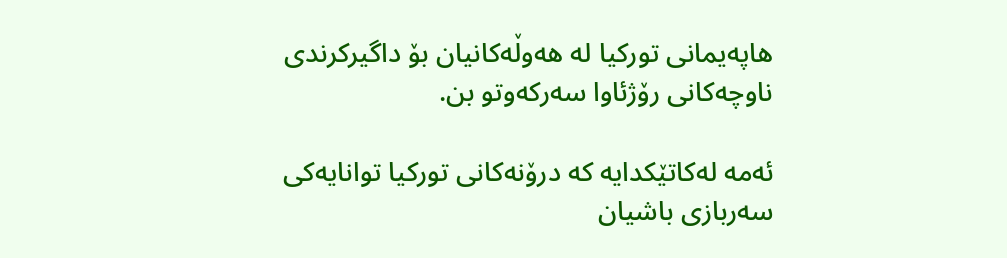هاپەیمانی توركیا لە هەوڵەكانیان بۆ داگیركرندی ناوچەكانی رۆژئاوا سەركەوتو بن.

ئەمە لەكاتێكدایە كە درۆنەكانی توركیا توانایەكی سەربازی باشیان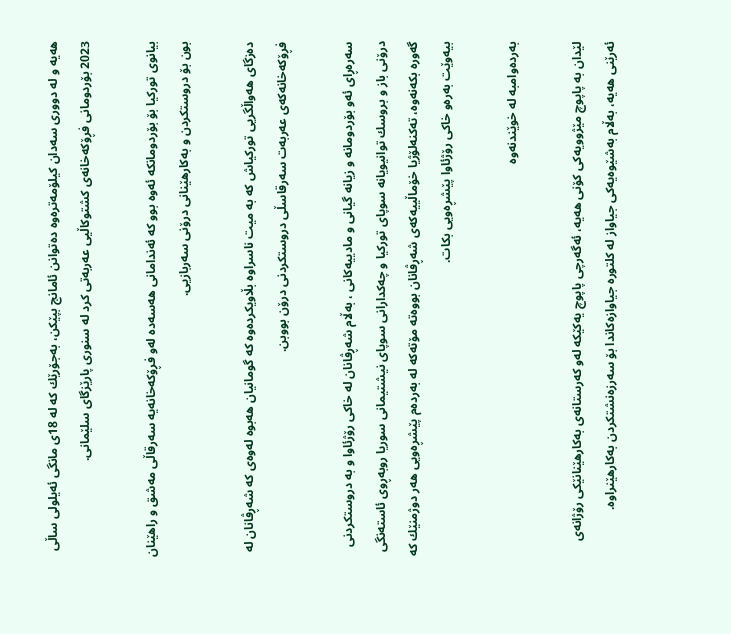هەیە و لە دووری سەدان كیلۆمەترەوە دەتوانن ئامانج بپێكن، بەجۆرێك كە لە 18ی مانگی ئەیلولی ساڵی 2023 بۆردومانی فڕۆكەخانەی كشتوكاڵیی عەربەتی كرد لە سنوری پارێزگای سلێمانی.

بیانوی توركیا بۆ بۆردومانكە ئەوە بوو كە ئەندامانی هەسەدە لەو فڕۆكەخانەیە سەرقاڵی مەشق و راهێنان بون بۆ دروستكردن و بەكارهێنانی درۆنی سەربازیی.

دەزگای هەواڵگریی توركیاش كە بە میت ناسراوە بڵاویكردەوە كە گومانیان هەبوە لەوەی كە شەڕڤانان لە فڕۆكەخانەكەی عەربەت سەرقاسڵی دروستكردنی درۆن بووبن.

سەرەڕای ئەو بۆردومانە و زیانە گیانی و مادییەكانی ، بەڵام شەڕڤانان لە خاكی رۆژئاوا و بە دروستكردنی درۆنی باز و بروسك توانیویانە سوپای توركیا و چەكدارانی سوپای نیشتیمانی سوریا روبەڕوی ئاستەنگی گەورە بكەنەوە، تەكنەلۆژیا خۆماڵییەكەی شەڕڤانان بووەتە مۆتەكە لە بەردەم پێشڕەویی هەر دوژمنێك كە بیەوێت بەرەو خاكی رۆژئاوا پێشڕەویی بكات.

بەردەوامبە لە خوێندنەوە

لێدان بە پاپوچ مێژوویەکی کۆنی هەیە، ئەگەرچی پاپوچ یەکێکە لەو کەرستانەی بەکارهێنانێکی رۆژانەی ئەرێنی هەیە، بەڵام بەشێوەیەکی جیاواز لە کلتورە جیاوازەکاندا بۆ سەرزەنشتکردن بەکارهێنراوە.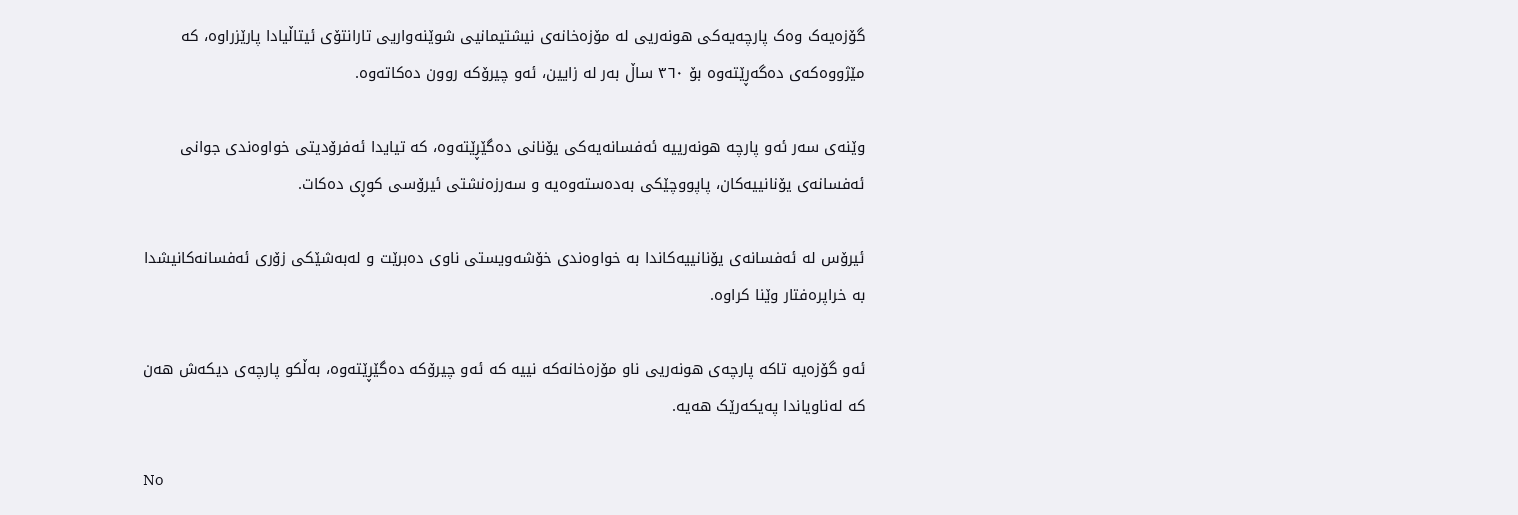گۆزەیەک وەک پارچەیەکی هونەریی لە مۆزەخانەی نیشتیمانیی شوێنەواریی تارانتۆی ئیتاڵیادا پارێزراوە، کە مێژووەکەی دەگەڕێتەوە بۆ ٣٦٠ ساڵ بەر لە زایین، ئەو چیرۆکە روون دەکاتەوە.

وێنەی سەر ئەو پارچە هونەرییە ئەفسانەیەکی یۆنانی دەگێڕێتەوە، کە تیایدا ئەفرۆدیتی خواوەندی جوانی ئەفسانەی یۆنانییەکان، پاپووچێکی بەدەستەوەیە و سەرزەنشتی ئیرۆسی کوڕی دەکات.

ئیرۆس لە ئەفسانەی یۆنانییەکاندا بە خواوەندی خۆشەویستی ناوی دەبرێت و لەبەشێکی زۆری ئەفسانەکانیشدا بە خراپرەفتار وێنا کراوە.

ئەو گۆزەیە تاکە پارچەی هونەریی ناو مۆزەخانەکە نییە کە ئەو چیرۆکە دەگێڕێتەوە، بەڵکو پارچەی دیکەش هەن کە لەناویاندا پەیکەرێک هەیە.

No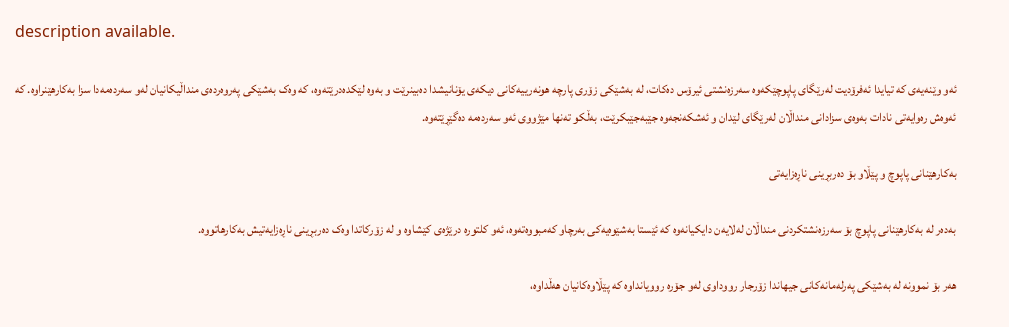description available.

ئەو وێنەیەی کە تیایدا ئەفرۆدیت لەرێگای پاپوچێکەوە سەرزەنشتی ئیرۆس دەکات، لە بەشێکی زۆری پارچە هونەرییەکانی دیکەی یۆنانیشدا دەبینرێت و بەوە لێکدەدرێتەوە، کە وەک بەشێکی پەروەردەی منداڵيکانیان لەو سەردەمەدا سزا بەکارهێنراوە. کە ئەوەش رەوایەتی نادات بەوەی سزادانی منداڵان لەرێگای لێدان و ئەشکەنجەوە جێبەجێبکرێت، بەڵکو تەنها مێژووی ئەو سەردەمە دەگێڕێتەوە.

بەکارهێنانی پاپوچ و پێڵاو بۆ دەربڕینی ناڕەزایەتی

بەدەر لە بەکارهێنانی پاپوچ بۆ سەرزەنشتکردنی منداڵان لەلایەن دایکیانەوە کە ئێستا بەشێوەیەکی بەرچاو کەمبووەتەوە، ئەو کلتورە درێژەی کێشاوە و لە زۆرکاتدا وەک دەربڕینی ناڕەزایەتیش بەکارهاتووە.

هەر بۆ نموونە لە بەشێکی پەرلەمانەکانی جیهاندا زۆرجار رووداوی لەو جۆرە روویانداوە کە پێڵاوەکانیان هەڵداوە،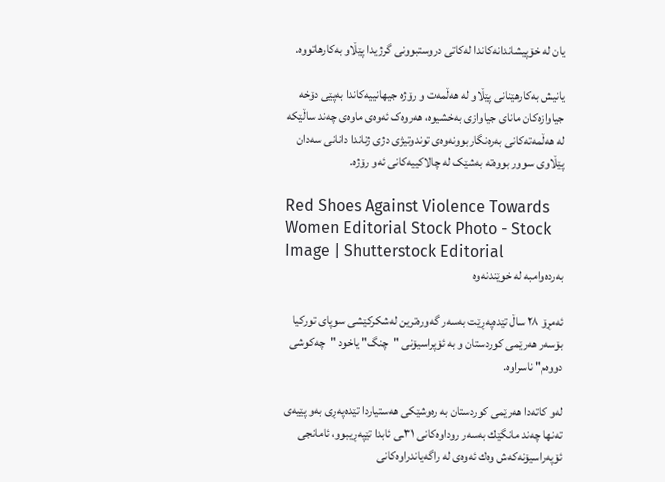یان لە خۆپیشاندانەکاندا لەکاتی دروستبوونی گرژیدا پێڵاو بەکارهاتووە.

یانیش بەکارهێنانی پێڵاو لە هەڵمەت و رۆژە جیهانییەکاندا بەپێی دۆخە جیاوازەکان مانای جیاوازی بەخشیوە، هەروەک ئەوەی ماوەی چەند ساڵێکە لە هەڵمەتەکانی بەرەنگاربوونەوەی توندوتیژی دژی ژناندا دانانی سەدان پێڵاوی سوور بووەتە بەشێک لە چالاکییەکانی ئەو رۆژە.

Red Shoes Against Violence Towards Women Editorial Stock Photo - Stock  Image | Shutterstock Editorial
بەردەوامبە لە خوێندنەوە

ئەمڕۆ ٢٨ ساڵ تێدەپەڕێت بەسەر گەورەترین لەشكركێشی سوپای توركیا بۆسەر هەرێمی كوردستان و بە ئۆپراسیۆنی "چنگ" یاخود "چەكوشی دووەم" ناسراوە.

لەو كاتەدا هەرێمی كوردستان بە رەوشێكی هەستیاردا تێدەپەڕی بەو پێیەی تەنها چەند مانگێك بەسەر روداوەكانی ٣١ـی ئابدا تێپەڕیبوو، ئامانجی ئۆپەراسیۆنەكەش وەك ئەوەی لە راگەیاندراوەكانی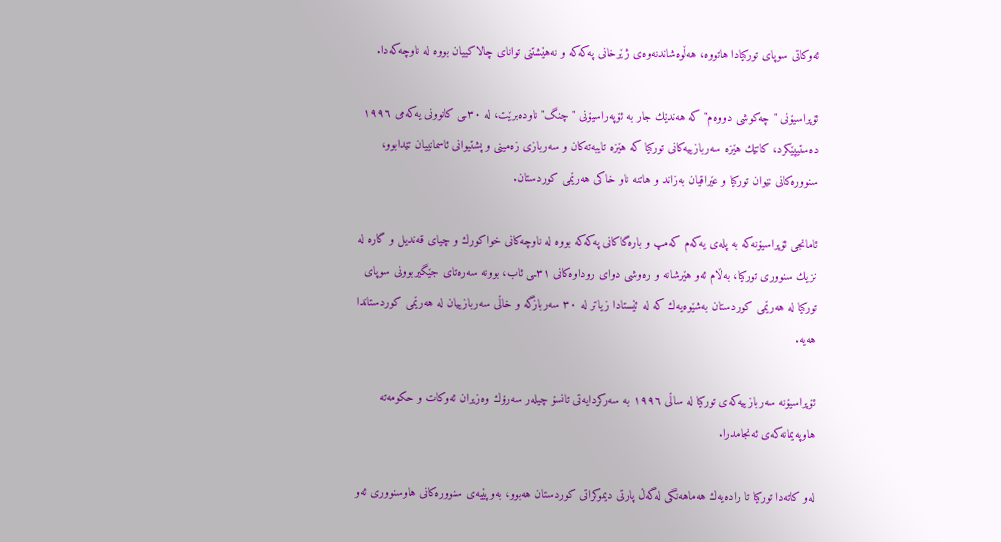ئەوكاتی سوپای توركیادا هاتووە، هەڵوەشاندنەوەی ژێرخانی پەكەكە و نەهێشتنی توانای چالاكییان بووە لە ناوچەكەدا.

ئۆپراسیۆنی "چەكوشی دووەم" كە هەندێك جار بە ئۆپەراسیۆنی "چنگ" ناودەبرێت، لە ٣٠ـی كانوونی یەکەمی ١٩٩٦ دەستیپێكرد، كاتێك هێزە سەربازییەكانی توركیا كە هێزە تایبەتەكان و سەربازی زەمینی و پشتیوانی ئاسمانییان تێدابوو، سنوورەكانی نێوان توركیا و عێراقیان بەزاند و هاتنە ناو خاكی هەرێمی كوردستان.

ئامانجی ئۆپراسیۆنەكە بە پلەی یەكەم كەمپ و بارەگاكانی پەكەكە بووە لە ناوچەكانی خواكورك و چیای قەندیل و گارە لە نزیك سنووری توركیا، بەڵام ئەو هێرشانە و رەوشی دوای روداوەكانی ٣١ـی ئاب، بوونە سەرەتای جێگیربوونی سوپای توركیا لە هەرێمی كوردستان بەشێوەیەك كە لە ئێستادا زیاتر لە ٣٠ سەربازگە و خاڵی سەربازییان لە هەرێمی كوردستاندا هەیە.

ئۆپراسیۆنە سەربازییەكەی توركیا لە ساڵی ١٩٩٦ بە سەركردایەتی تانسۆ چیلەر سەرۆك وەزیران ئەوكات و حكومەتە هاوپەیمانەكەی ئەنجامدرا.

لەو كاتەدا توركیا تا رادەیەك هەماهەنگی لەگەڵ پارتی دیموكراتی كوردستان هەبوو، بەوپێیەی سنوورەكانی هاوسنووری ئەو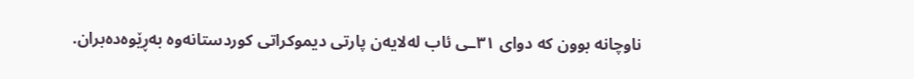ناوچانە بوون كە دوای ٣١ـی ئاب لەلایەن پارتی دیموكراتی كوردستانەوە بەڕێوەدەبران.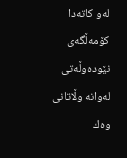لەو كاتەدا كۆمەڵگەی نێودەوڵەتی لەوانە وڵاتانی وەك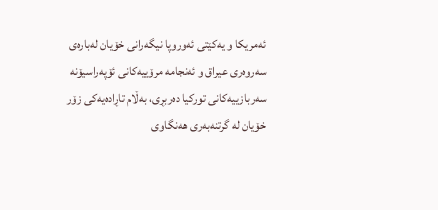ئەمریكا و یەكێتی ئەوروپا نیگەرانی خۆیان لەبارەی سەروەری عیراق و ئەنجامە مرۆییەكانی ئۆپەراسیۆنە سەربازییەكانی توركیا دەربڕی، بەڵام تاڕادەیەكی زۆر خۆیان لە گرتنەبەری هەنگاوی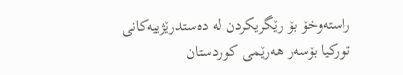راستەوخۆ بۆ رێگریكردن لە دەستدرێژییەكانی توركیا بۆسەر هەرێمی كوردستان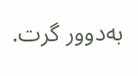بەدوور گرت.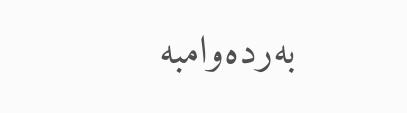بەردەوامبە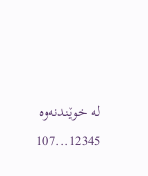لە خوێندنەوە
12345...107